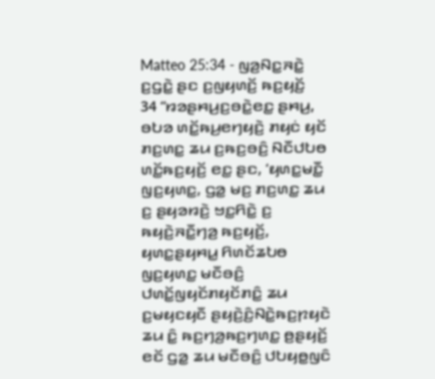Matteo 25:34 - ꤜꤤ꤬ꤡꤢ꤭ꤏꤢꤧ꤭ ꤢ꤬ꤞꤢꤧ꤭ ꤔꤢ ꤢ꤬ꤜꤟꤛꤢꤩ꤬ ꤒꤢ꤬ꤟꤢꤩ꤬
34 “ꤙꤤꤔꤌꤣ꤬ꤢ꤬ꤋꤢꤧ꤭ꤕꤢ꤭ ꤔꤌꤣ꤬, ꤋꤝꤤ ꤛꤢꤩ꤭ꤒꤣ꤬ꤕꤚꤟꤢꤧ꤬ ꤊꤟꤢꤦ ꤟꤢꤩ ꤊꤢ꤬ꤛꤢ꤭ ꤘꤣ ꤢ꤬ꤒꤢ꤬ꤋꤢꤨ꤬ ꤡꤢꤪꤓꤝꤥ ꤛꤢꤩ꤭ꤒꤢ꤬ꤟꤢꤩ꤬ ꤕꤢ꤭ ꤔꤢ, ‘ꤟꤛꤢ꤭ꤗꤢꤪ꤭ ꤜꤢ꤬ꤟꤛꤢ꤭, ꤞꤤ꤭ ꤗꤢ꤬ ꤊꤢ꤬ꤛꤢ꤭ ꤘꤣ ꤢ꤬ ꤔꤟꤤꤙꤢꤧ꤬ ꤠꤢ꤭ꤖꤢꤧ꤭ ꤢ꤬ ꤒꤟꤢꤧ꤬ꤏꤢꤪ꤭ꤚꤤ꤬ ꤒꤢ꤬ꤟꤢꤩ꤬, ꤟꤛꤢ꤭ꤔꤟꤌꤣ꤭ ꤖꤛꤢꤩꤘꤝꤥ ꤜꤢ꤬ꤟꤛꤢ꤭ ꤗꤢꤪꤋꤢꤨ꤬ ꤓꤛꤢꤩ꤭ꤜꤟꤢꤩꤊꤟꤢꤩꤊꤢꤨ꤭ ꤘꤣ ꤢ꤬ꤗꤟꤢꤟꤢꤪ ꤔꤟꤢꤧ꤬ꤢꤨ꤬ꤡꤢꤧ꤭ꤒꤢ꤬ꤐꤟꤢꤧ ꤘꤣ ꤢꤨ꤭ ꤒꤢ꤬ꤚꤤ꤬ꤒꤢ꤬ꤚꤛꤢ꤭ ꤥ꤬ꤔꤟꤢꤩ꤬ ꤕꤢꤩ ꤞꤤ꤭ ꤘꤣ ꤗꤢꤪꤋꤢꤨ꤬ ꤓꤝꤟꤥ꤭ꤜꤢꤨ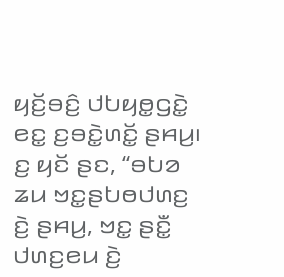ꤟꤢꤩ꤬ꤋꤢꤨ꤬ ꤓꤝꤟꤥ꤭ꤞꤢꤧ꤭ ꤕꤢ꤭ ꤢ꤬ꤋꤢꤧ꤭ꤛꤢꤩ꤭ ꤔꤌꤣ꤬꤯
ꤢ꤬ ꤟꤢꤩ ꤔꤢ, “ꤋꤝꤤ ꤘꤣ ꤠꤢ꤭ꤔꤝꤥꤓꤛꤢ꤬ ꤢꤧ꤬ ꤔꤌꤣ꤬, ꤠꤢ꤭ ꤔꤢꤪ꤭ ꤓꤛꤢ꤬ꤕꤣ ꤢꤧ꤬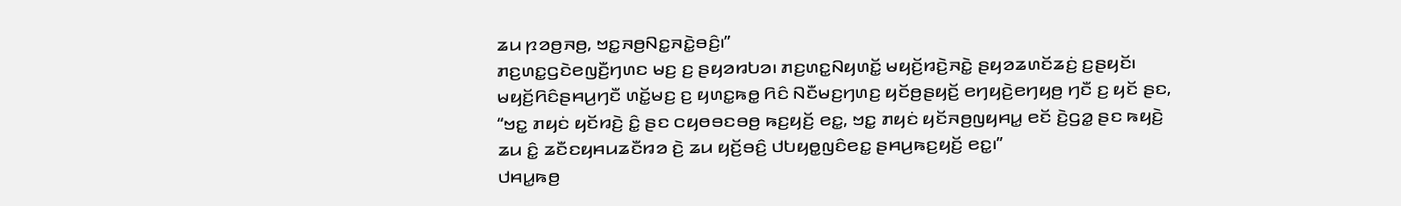ꤘꤣ ꤐꤤꤥ꤬ꤏꤥ꤬, ꤠꤢ꤭ꤏꤥ꤬ꤡꤢ꤭ꤏꤢꤧ꤭ꤋꤢꤨ꤬꤯”
ꤊꤢ꤬ꤛꤢ꤭ꤞꤢꤧꤕꤜꤢꤪ꤬ꤚꤛꤢ ꤗꤢ꤬ ꤢ꤬ ꤔꤟꤤꤙꤝꤤ꤯ ꤊꤢ꤬ꤛꤢ꤭ꤡꤟꤛꤢꤩ꤭ ꤗꤟꤢꤩ꤬ꤙꤢꤧ꤬ꤏꤢꤧ꤭ ꤔꤟꤤꤘꤛꤢꤩꤘꤢꤦ꤬ ꤢ꤬ꤔꤟꤢꤩ꤯
ꤗꤟꤢꤩ꤬ꤖꤢꤨꤔꤌꤣ꤬ꤚꤢꤪ ꤛꤢꤩ꤭ꤗꤢ꤬ ꤢ꤬ ꤟꤛꤢ꤭ꤒꤥ꤭ ꤖꤢꤨ ꤡꤢꤪꤗꤢ꤬ꤚꤛꤢ꤬ ꤟꤢꤩꤥ꤬ꤔꤟꤢꤩ꤬ ꤕꤚꤟꤢꤧ꤬ꤕꤚꤟꤥ꤬ ꤚꤢꤪ ꤢ꤬ ꤟꤢꤩ ꤔꤢ, “ꤠꤢ꤭ ꤊꤟꤢꤦ ꤟꤢꤩꤙꤢꤧ꤬ ꤢꤨ꤭ ꤔꤢ ꤍꤟꤥꤋꤢꤋꤥ꤬ ꤒꤢ꤬ꤟꤢꤩ꤬ ꤕꤢ꤭, ꤠꤢ꤭ ꤊꤟꤢꤦ ꤟꤢꤩꤏꤥ꤬ꤜꤟꤌꤣ꤭ ꤕꤢꤩ ꤢꤧ꤬ꤞꤤ꤭ ꤔꤢ ꤒꤟꤢꤧ꤬ ꤘꤣ ꤢꤨ꤭ ꤘꤢꤪꤢꤟꤌꤣꤘꤢꤪꤙꤤ ꤢꤧ꤬ ꤘꤣ ꤟꤢꤩ꤬ꤋꤢꤨ꤬ ꤓꤝꤟꤥ꤭ꤜꤢꤨꤕꤢ꤭ ꤔꤌꤣ꤬ꤒꤢ꤬ꤟꤢꤩ꤬ ꤕꤢ꤭꤯”
ꤓꤌꤣ꤭ꤒꤥ꤬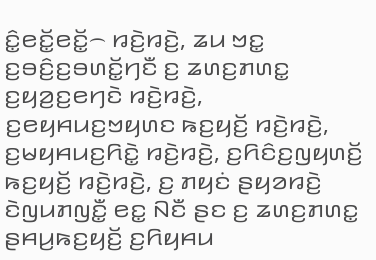ꤢꤨ꤭ꤕꤢꤩ꤭ꤕꤢꤩ꤭꤮ ꤙꤢꤧ꤬ꤙꤢꤧ꤬, ꤘꤣ ꤠꤢ꤭ ꤢ꤬ꤋꤢꤨ꤬ꤢ꤬ꤋꤛꤢꤩ꤭ꤚꤢꤪ ꤢ꤬ ꤘꤛꤢ꤬ꤊꤛꤢ꤭ ꤢ꤬ꤟꤤ꤬ꤢ꤬ꤕꤚꤢꤧ ꤙꤢꤧ꤬ꤙꤢꤧ꤬, ꤢ꤬ꤕꤟꤌꤣꤢ꤬ꤠꤟꤛꤢ ꤒꤢ꤬ꤟꤢꤩ꤬ ꤙꤢꤧ꤬ꤙꤢꤧ꤬, ꤢ꤬ꤗꤟꤌꤣꤢ꤬ꤖꤢꤧ꤭ ꤙꤢꤧ꤬ꤙꤢꤧ꤬, ꤢ꤬ꤖꤢꤨꤢ꤬ꤜꤟꤛꤢꤩ꤬ ꤒꤢ꤬ꤟꤢꤩ꤬ ꤙꤢꤧ꤬ꤙꤢꤧ꤬, ꤢ꤬ ꤊꤟꤢꤦ ꤔꤟꤤꤙꤢꤧ꤬ ꤢꤧꤜꤣꤊꤜꤢꤪ꤭ ꤕꤢ꤭ ꤡꤢꤪ ꤔꤢ ꤢ꤬ ꤘꤛꤢ꤬ꤊꤛꤢ꤭ ꤔꤌꤣ꤬ꤒꤢ꤬ꤟꤢꤩ꤬ ꤢ꤬ꤖꤟꤌꤣ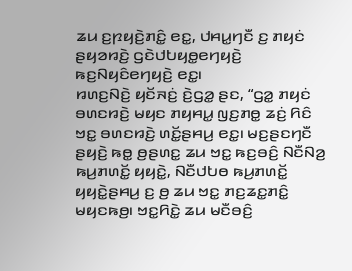ꤘꤣ ꤢ꤬ꤐꤟꤢꤧ꤬ꤊꤢꤨ꤭ ꤕꤢ꤭, ꤓꤌꤣ꤭ꤚꤢꤪ ꤢ꤬ ꤊꤟꤢꤦ ꤔꤟꤤꤙꤢꤧ꤬ ꤞꤢꤧꤓꤝꤟꤥ꤭ꤕꤚꤟꤢꤧ꤬ ꤒꤢ꤬ꤡꤟꤢꤨꤕꤚꤟꤢꤧ꤬ ꤕꤢ꤭꤯
ꤙꤛꤢ꤬ꤡꤢꤧ꤬ ꤟꤢꤩꤏꤢꤦ꤬ ꤢꤧ꤬ꤞꤤ꤭ ꤔꤢ, “ꤞꤤ꤭ ꤊꤟꤢꤦ ꤋꤛꤢꤙꤢꤧ꤬ ꤗꤟꤢ ꤊꤟꤌꤣ꤭ ꤜꤢ꤬ꤊꤥ꤭ ꤘꤢꤦ꤬ ꤖꤢꤨ ꤠꤢ꤭ ꤋꤛꤢꤙꤢꤧ꤬ ꤛꤢꤩ꤭ꤔꤌꤣ꤬ ꤕꤢ꤭꤯ ꤗꤢ꤬ꤔꤢꤚꤢꤪ ꤔꤟꤢꤧ꤬ ꤒꤥ꤭ ꤥ꤬ꤔꤛꤢ꤭ ꤘꤣ ꤠꤢ꤭ ꤒꤢ꤬ꤋꤢꤨ꤬ ꤡꤢꤪꤡꤤ꤬ ꤒꤣ꤬ꤊꤛꤢꤩ꤭ ꤟꤟꤢꤧ꤭, ꤡꤢꤪꤓꤝꤥ ꤒꤣ꤬ꤊꤛꤢꤩ꤭ ꤟꤟꤢꤧ꤭ꤔꤌꤣ꤬ ꤢ꤬ ꤥ꤬ ꤘꤣ ꤠꤢ꤭ ꤊꤢ꤬ꤘꤢ꤭ꤊꤢꤨ꤭ ꤗꤟꤢꤒꤥ꤬꤯ ꤠꤢ꤭ꤖꤢꤧ꤭ ꤘꤣ ꤗꤢꤪꤋꤢꤨ꤬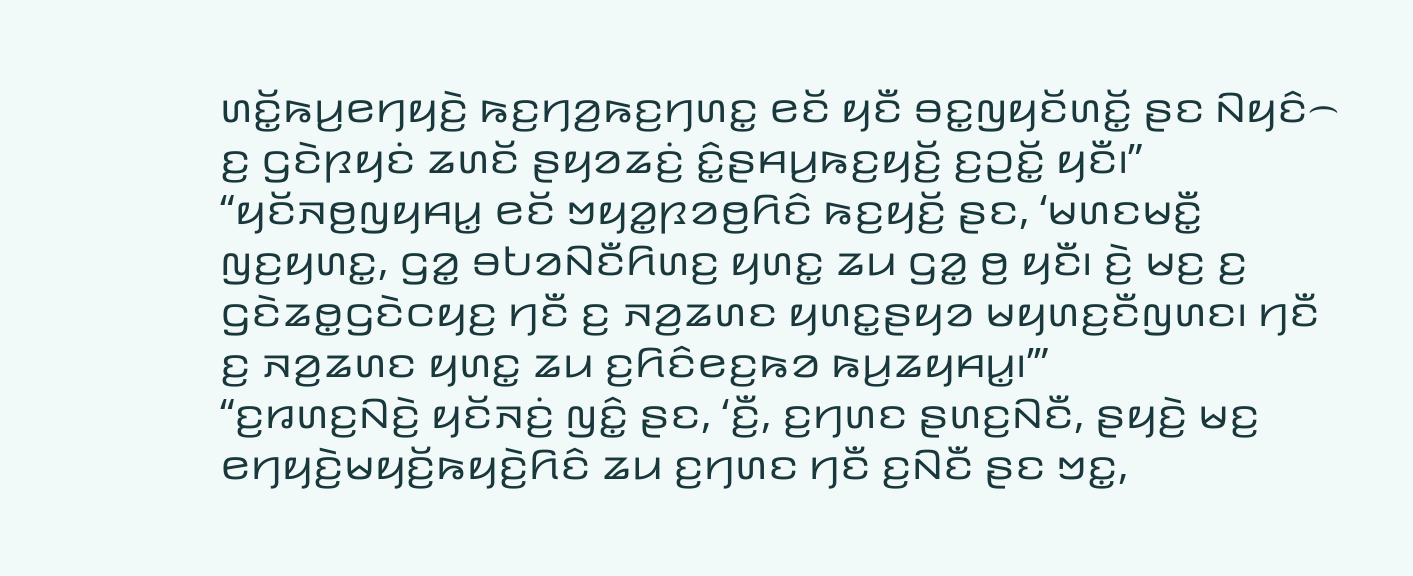ꤛꤢꤩ꤭ꤒꤣ꤬ꤕꤚꤟꤢꤧ꤬ ꤒꤢ꤬ꤚꤤ꤬ꤒꤢ꤬ꤚꤛꤢ꤭ ꤕꤢꤩ ꤟꤢꤪ ꤋꤢ꤭ꤜꤟꤢꤩꤛꤢꤩ꤭ ꤔꤢ ꤡꤟꤢꤨ꤮ ꤢ꤬ ꤞꤢꤧꤐꤟꤢꤦ ꤘꤛꤢꤩ ꤔꤟꤤꤘꤢꤦ꤬ ꤢꤨ꤭ꤔꤌꤣ꤬ꤒꤢ꤬ꤟꤢꤩ꤬ ꤢ꤬ꤑꤢꤩ꤭ ꤟꤢꤪ꤯”
“ꤟꤢꤩꤏꤥ꤬ꤜꤟꤌꤣ꤭ ꤕꤢꤩ ꤠꤟꤤ꤭ꤐꤤꤥ꤬ꤖꤢꤨ ꤒꤢ꤬ꤟꤢꤩ꤬ ꤔꤢ, ‘ꤗꤛꤢꤗꤢꤪ꤭ ꤜꤢ꤬ꤟꤛꤢ꤭, ꤞꤤ꤭ ꤋꤝꤤꤡꤢꤪꤖꤛꤢ꤬ ꤟꤛꤢ꤭ ꤘꤣ ꤞꤤ꤭ ꤥ꤬ ꤟꤢꤪ꤯ ꤢꤧ꤬ ꤗꤢ꤬ ꤢ꤬ ꤞꤢꤧꤘꤥ꤭ꤞꤢꤧꤍꤟꤢ꤬ ꤚꤢꤪ ꤢ꤬ ꤏꤤ꤬ꤘꤛꤢ ꤟꤛꤢ꤭ꤔꤟꤤ ꤗꤟꤛꤢ꤬ꤢꤪꤜꤛꤢ꤯ ꤚꤢꤪ ꤢ꤬ ꤏꤤ꤬ꤘꤛꤢ ꤟꤛꤢ꤭ ꤘꤣ ꤢ꤬ꤖꤢꤨꤕꤢ꤬ꤒꤤ ꤒꤣ꤬ꤘꤟꤌꤣ꤭꤯’”
“ꤢ꤬ꤙꤛꤢ꤬ꤡꤢꤧ꤬ ꤟꤢꤩꤏꤢꤦ꤬ ꤜꤢꤨ꤭ ꤔꤢ, ‘ꤢꤪ꤬, ꤢ꤬ꤚꤛꤢ ꤔꤛꤢ꤬ꤡꤢꤪ, ꤔꤟꤢꤧ꤬ ꤗꤢ꤬ ꤕꤚꤟꤢꤧ꤬ꤗꤟꤢꤩ꤬ꤒꤟꤢꤧ꤬ꤖꤢꤨ ꤘꤣ ꤢ꤬ꤚꤛꤢ ꤚꤢꤪ ꤢ꤬ꤡꤢꤪ ꤔꤢ ꤠꤢ꤭,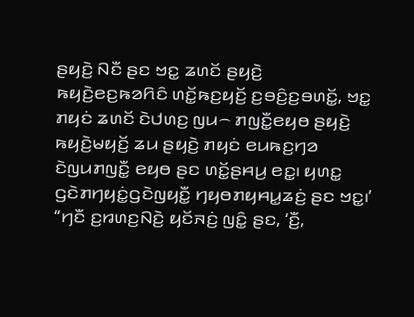ꤔꤟꤢꤧ꤬ ꤡꤢꤪ ꤔꤢ ꤠꤢ꤭ ꤘꤛꤢꤩ ꤔꤟꤢꤧ꤬ ꤒꤟꤢꤧ꤬ꤕꤢ꤬ꤒꤤꤖꤢꤨ ꤛꤢꤩ꤭ꤒꤢ꤬ꤟꤢꤩ꤬ ꤢ꤬ꤋꤢꤨ꤬ꤢ꤬ꤋꤛꤢꤩ꤭, ꤠꤢ꤭ ꤊꤟꤢꤦ ꤘꤛꤢꤩ ꤢꤧꤓꤛꤢ꤬ ꤜꤣ꤮ ꤊꤜꤢꤪ꤭ꤕꤟꤥ ꤔꤟꤢꤧ꤬ ꤒꤟꤢꤧ꤬ꤗꤟꤢꤩ꤬ ꤘꤣ ꤔꤟꤢꤧ꤬ ꤊꤟꤢꤦ ꤕꤣꤒꤢ꤬ꤚꤤ ꤢꤧꤜꤣꤊꤜꤢꤪ꤭ ꤕꤟꤥ ꤔꤢ ꤛꤢꤩ꤭ꤔꤌꤣ꤬ ꤕꤢ꤭꤯ ꤟꤛꤢ꤭ ꤞꤢꤧꤊꤚꤟꤢꤦ꤭ꤞꤢꤧꤜꤟꤢꤪ꤭ ꤚꤟꤥꤊꤟꤌꤣ꤭ꤘꤢꤦ꤬ ꤔꤢ ꤠꤢ꤭꤯’
“ꤚꤢꤪ ꤢ꤬ꤙꤛꤢ꤬ꤡꤢꤧ꤬ ꤟꤢꤩꤏꤢꤦ꤬ ꤜꤢꤨ꤭ ꤔꤢ, ‘ꤢꤪ꤬,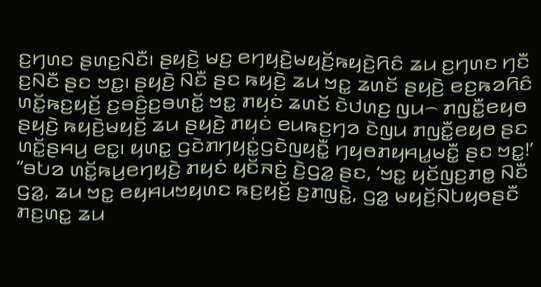ꤢ꤬ꤚꤛꤢ ꤔꤛꤢ꤬ꤡꤢꤪ꤯ ꤔꤟꤢꤧ꤬ ꤗꤢ꤬ ꤕꤚꤟꤢꤧ꤬ꤗꤟꤢꤩ꤬ꤒꤟꤢꤧ꤬ꤖꤢꤨ ꤘꤣ ꤢ꤬ꤚꤛꤢ ꤚꤢꤪ ꤢ꤬ꤡꤢꤪ ꤔꤢ ꤠꤢ꤭꤯ ꤔꤟꤢꤧ꤬ ꤡꤢꤪ ꤔꤢ ꤒꤟꤢꤧ꤬ ꤘꤣ ꤠꤢ꤭ ꤘꤛꤢꤩ ꤔꤟꤢꤧ꤬ ꤕꤢ꤬ꤒꤤꤖꤢꤨ ꤛꤢꤩ꤭ꤒꤢ꤬ꤟꤢꤩ꤬ ꤢ꤬ꤋꤢꤨ꤬ꤢ꤬ꤋꤛꤢꤩ꤭ ꤠꤢ꤭ ꤊꤟꤢꤦ ꤘꤛꤢꤩ ꤢꤧꤓꤛꤢ꤬ ꤜꤣ꤮ ꤊꤜꤢꤪ꤭ꤕꤟꤥ ꤔꤟꤢꤧ꤬ ꤒꤟꤢꤧ꤬ꤗꤟꤢꤩ꤬ ꤘꤣ ꤔꤟꤢꤧ꤬ ꤊꤟꤢꤦ ꤕꤣꤒꤢ꤬ꤚꤤ ꤢꤧꤜꤣ ꤊꤜꤢꤪ꤭ꤕꤟꤥ ꤔꤢ ꤛꤢꤩ꤭ꤔꤌꤣ꤬ ꤕꤢ꤭꤯ ꤟꤛꤢ꤭ ꤞꤢꤧꤊꤚꤟꤢꤦ꤭ꤞꤢꤧꤜꤟꤢꤪ꤭ ꤚꤟꤥꤊꤟꤌꤣ꤭ꤗꤢꤪ꤭ ꤔꤢ ꤠꤢ꤭!’
“ꤋꤝꤤ ꤛꤢꤩ꤭ꤒꤣ꤬ꤕꤚꤟꤢꤧ꤬ ꤊꤟꤢꤦ ꤟꤢꤩꤏꤢꤦ꤬ ꤢꤧ꤬ꤞꤤ꤭ ꤔꤢ, ‘ꤠꤢ꤭ ꤟꤢꤩꤜꤢ꤬ꤊꤥ꤭ ꤡꤢꤪ ꤞꤤ꤭, ꤘꤣ ꤠꤢ꤭ ꤕꤟꤌꤣꤠꤟꤛꤢ ꤒꤢ꤬ꤟꤢꤩ꤬ ꤢ꤬ꤊꤜꤢꤧ꤭, ꤞꤤ꤭ ꤗꤟꤢꤩ꤬ꤡꤝꤟꤥꤔꤢꤪ ꤊꤢ꤬ꤛꤢ꤭ ꤘꤣ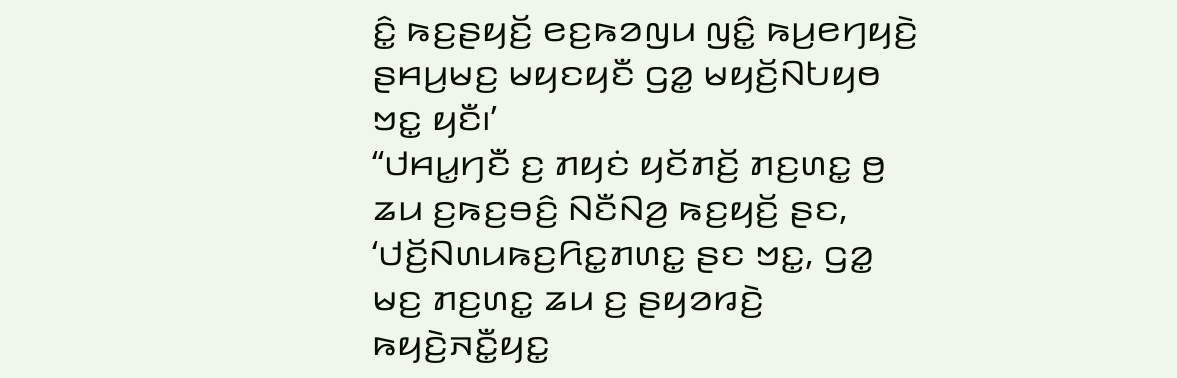ꤢꤨ꤭ ꤒꤢ꤬ꤔꤟꤢꤩ꤬ ꤕꤢ꤬ꤒꤤꤜꤣ ꤜꤢꤨ꤭ ꤒꤣ꤬ꤕꤚꤟꤢꤧ꤬ ꤔꤌꤣ꤬ꤗꤢ꤬ ꤗꤟꤢꤟꤢꤪ ꤞꤤ꤭ ꤗꤟꤢꤩ꤬ꤡꤝꤟꤥ ꤠꤢ꤭ ꤟꤢꤪ꤯’
“ꤓꤌꤣ꤭ꤚꤢꤪ ꤢ꤬ ꤊꤟꤢꤦ ꤟꤢꤩꤊꤢꤩ꤬ ꤊꤢ꤬ꤛꤢ꤭ ꤥ꤬ ꤘꤣ ꤢ꤬ꤒꤢ꤬ꤋꤢꤨ꤬ ꤡꤢꤪꤡꤤ꤬ ꤒꤢ꤬ꤟꤢꤩ꤬ ꤔꤢ, ‘ꤓꤢꤩ꤬ꤡꤛꤣꤒꤢ꤬ꤖꤢ꤭ꤊꤛꤢ꤭ ꤔꤢ ꤠꤢ꤭, ꤞꤤ꤭ ꤗꤢ꤬ ꤊꤢ꤬ꤛꤢ꤭ ꤘꤣ ꤢ꤬ ꤔꤟꤤꤙꤢꤧ꤬ ꤒꤟꤢꤧ꤬ꤏꤢꤪ꤭ꤟꤢ꤭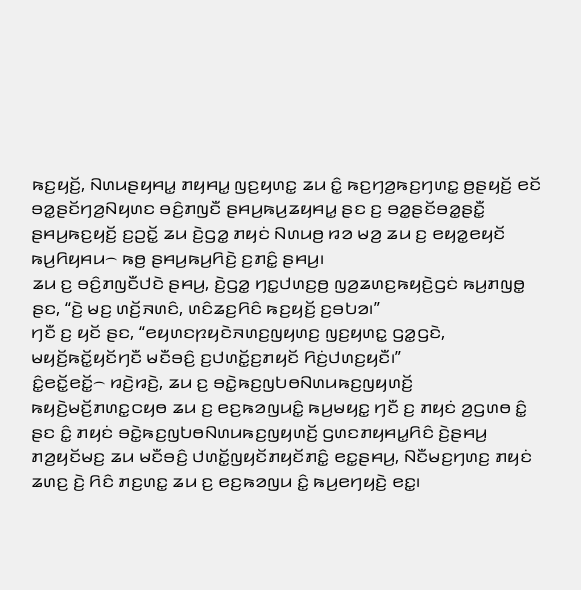ꤒꤢ꤬ꤟꤢꤩ꤬, ꤡꤛꤣꤔꤟꤌꤣ꤭ ꤊꤟꤌꤣ꤭ ꤜꤢ꤬ꤟꤛꤢ꤭ ꤘꤣ ꤢꤨ꤭ ꤒꤢ꤬ꤚꤤ꤬ꤒꤢ꤬ꤚꤛꤢ꤭ ꤥ꤬ꤔꤟꤢꤩ꤬ ꤕꤢꤩ ꤋꤤ꤭ꤔꤢꤩꤚꤤ꤬ꤡꤟꤛꤢ ꤋꤢꤨ꤬ꤊꤜꤢꤪ ꤔꤌꤣ꤬ꤒꤣ꤬ꤘꤟꤌꤣ꤭ ꤔꤢ ꤢ꤬ ꤋꤤ꤭ꤔꤢꤩꤋꤤ꤭ꤔꤢꤪ꤭ ꤔꤌꤣ꤬ꤒꤢ꤬ꤟꤢꤩ꤬ ꤢ꤬ꤑꤢꤩ꤭ ꤘꤣ ꤢꤧ꤬ꤞꤤ꤭ ꤊꤟꤢꤦ ꤡꤛꤣꤥ꤬ ꤙꤤ ꤗꤤ꤬ ꤘꤣ ꤢ꤬ ꤕꤟꤤ꤭ꤕꤟꤢꤩ ꤒꤣ꤬ꤖꤟꤌꤣ꤮ ꤒꤥ꤬ ꤔꤌꤣ꤬ꤒꤣ꤬ꤖꤢꤧ꤬ ꤢ꤬ꤊꤢꤨ꤭ ꤔꤌꤣ꤬꤯
ꤘꤣ ꤢ꤬ ꤋꤢꤨ꤬ꤊꤜꤢꤪꤓꤢꤧ ꤔꤌꤣ꤬, ꤢꤧ꤬ꤞꤤ꤭ ꤚꤢ꤭ꤓꤛꤢ꤬ꤥ꤬ ꤜꤤ꤬ꤘꤛꤢ꤬ꤒꤟꤢꤧ꤬ꤞꤢꤦ ꤒꤣ꤬ꤊꤜꤥ꤭ ꤔꤢ, “ꤢꤧ꤬ ꤗꤢ꤬ ꤛꤢꤩ꤬ꤏꤛꤢꤨ, ꤛꤢꤨꤘꤢ꤬ꤖꤢꤨ ꤒꤢ꤬ꤟꤢꤩ꤬ ꤢ꤬ꤋꤝꤤ꤯”
ꤚꤢꤪ ꤢ꤬ ꤟꤢꤩ ꤔꤢ, “ꤕꤟꤛꤢꤐꤟꤢꤧꤏꤛꤢ꤬ꤜꤟꤛꤢ꤬ ꤜꤢ꤬ꤟꤛꤢ꤭ ꤞꤤ꤭ꤞꤢꤧ, ꤗꤟꤢꤩ꤬ꤒꤢꤩ꤭ꤟꤢꤩꤚꤢꤪ ꤗꤢꤪꤋꤢꤨ꤬ ꤢ꤬ꤓꤛꤢꤩ꤭ꤢ꤬ꤊꤟꤢꤩ ꤖꤢꤦ꤬ꤓꤛꤢ꤬ꤟꤢꤪ꤯”
ꤢꤨ꤭ꤕꤢꤩ꤭ꤕꤢꤩ꤭꤮ ꤙꤢꤧ꤬ꤙꤢꤧ꤬, ꤘꤣ ꤢ꤬ ꤋꤢꤧ꤭ꤒꤢ꤬ꤜꤝꤥꤡꤛꤣꤒꤢ꤬ꤜꤟꤛꤢꤩ꤬ ꤒꤟꤢꤧ꤬ꤗꤢꤩ꤬ꤊꤛꤢ꤭ꤍꤟꤥ ꤘꤣ ꤢ꤬ ꤕꤢ꤬ꤒꤤꤜꤣꤢꤨ꤭ ꤒꤣ꤬ꤗꤟꤢ꤭ ꤚꤢꤪ ꤢ꤬ ꤊꤟꤢꤦ ꤤ꤬ꤞꤛꤥ ꤢꤨ꤭ ꤔꤢ ꤢꤨ꤭ ꤊꤟꤢꤦ ꤋꤢꤧ꤭ꤒꤢ꤬ꤜꤝꤥꤡꤛꤣꤒꤢ꤬ꤜꤟꤛꤢꤩ꤬ ꤞꤛꤢꤊꤟꤌꤣ꤭ꤖꤢꤨ ꤢꤧ꤬ꤔꤌꤣ꤬ ꤊꤤ꤬ꤟꤢꤩꤗꤢ꤬ ꤘꤣ ꤗꤢꤪꤋꤢꤨ꤬ ꤓꤛꤢꤩ꤭ꤜꤟꤢꤩꤊꤟꤢꤩꤊꤢꤨ꤭ ꤕꤢ꤭ꤔꤌꤣ꤬, ꤡꤢꤪꤗꤢ꤬ꤚꤛꤢ꤬ ꤊꤟꤢꤦ ꤘꤛꤢ꤬ ꤢꤧ꤬ ꤖꤢꤨ ꤊꤢ꤬ꤛꤢ꤭ ꤘꤣ ꤢ꤬ ꤕꤢ꤬ꤒꤤꤜꤣ ꤢꤨ꤭ ꤒꤣ꤬ꤕꤚꤟꤢꤧ꤬ ꤕꤢ꤭꤯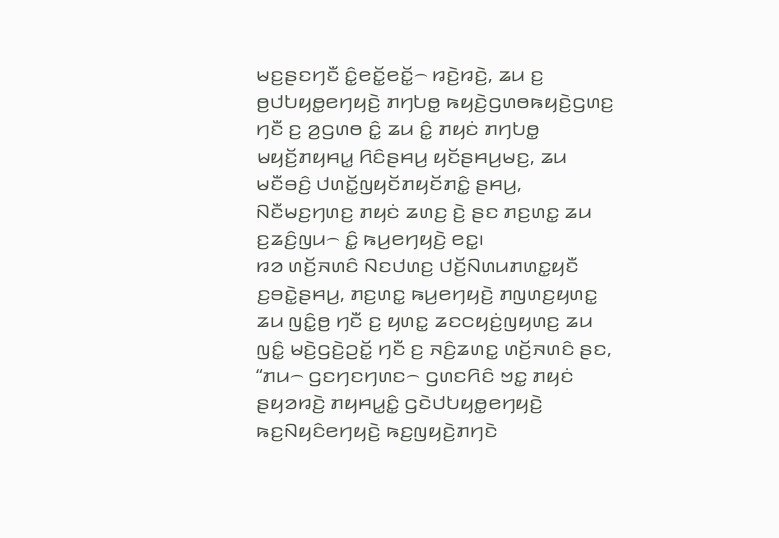ꤗꤢ꤬ꤔꤢꤚꤢꤪ ꤢꤨ꤭ꤕꤢꤩ꤭ꤕꤢꤩ꤭꤮ ꤙꤢꤧ꤬ꤙꤢꤧ꤬, ꤘꤣ ꤢ꤬ ꤥ꤬ꤓꤝꤟꤥ꤭ꤕꤚꤟꤢꤧ꤬ ꤊꤚꤝꤥ꤭ ꤒꤟꤢꤧ꤬ꤞꤛꤥꤒꤟꤢꤧ꤬ꤞꤛꤢ꤬ ꤚꤢꤪ ꤢ꤬ ꤤ꤬ꤞꤛꤥ ꤢꤨ꤭ ꤘꤣ ꤢꤨ꤭ ꤊꤟꤢꤦ ꤊꤚꤝꤥ꤭ ꤗꤟꤢꤩ꤬ꤊꤟꤌꤣ꤭ ꤖꤢꤨꤔꤌꤣ꤬ ꤟꤢꤩꤔꤌꤣ꤬ꤗꤢ꤬, ꤘꤣ ꤗꤢꤪꤋꤢꤨ꤬ ꤓꤛꤢꤩ꤭ꤜꤟꤢꤩꤊꤟꤢꤩꤊꤢꤨ꤭ ꤔꤌꤣ꤬, ꤡꤢꤪꤗꤢ꤬ꤚꤛꤢ꤬ ꤊꤟꤢꤦ ꤘꤛꤢ꤬ ꤢꤧ꤬ ꤔꤢ ꤊꤢ꤬ꤛꤢ꤭ ꤘꤣ ꤢ꤬ꤘꤢꤨ꤬ꤜꤣ꤮ ꤢꤨ꤭ ꤒꤣ꤬ꤕꤚꤟꤢꤧ꤬ ꤕꤢ꤭꤯
ꤙꤤ ꤛꤢꤩ꤬ꤏꤛꤢꤨ ꤡꤢꤓꤛꤢ꤬ ꤓꤢꤩ꤬ꤡꤛꤣꤊꤛꤢ꤭ꤟꤢꤪ ꤢ꤬ꤋꤢꤧ꤭ꤔꤌꤣ꤬, ꤊꤢ꤬ꤛꤢ꤭ ꤒꤣ꤬ꤕꤚꤟꤢꤧ꤬ ꤊꤜꤛꤢ꤬ꤟꤛꤢ꤭ ꤘꤣ ꤜꤢꤨ꤭ꤥ꤬ ꤚꤢꤪ ꤢ꤬ ꤟꤛꤢ꤭ ꤘꤢꤍꤟꤢꤦ꤬ꤜꤟꤛꤢ꤬ ꤘꤣ ꤜꤢꤨ꤭ ꤗꤢꤧ꤬ꤞꤢꤧ꤬ꤑꤢꤩ꤭ ꤚꤢꤪ ꤢ꤬ ꤏꤢꤨ꤬ꤘꤛꤢ꤭ ꤛꤢꤩ꤬ꤏꤛꤢꤨ ꤔꤢ, “ꤊꤣ꤮ ꤞꤢꤚꤢꤚꤛꤢ꤮ ꤞꤛꤢꤖꤢꤨ ꤠꤢ꤭ ꤊꤟꤢꤦ ꤔꤟꤤꤙꤢꤧ꤬ ꤊꤟꤌꤣ꤭ꤢꤨ꤭ ꤞꤢꤧꤓꤝꤟꤥ꤭ꤕꤚꤟꤢꤧ꤬ ꤒꤢ꤬ꤡꤟꤢꤨꤕꤚꤟꤢꤧ꤬ ꤒꤢ꤬ꤜꤟꤢꤧ꤬ꤊꤚꤢꤧ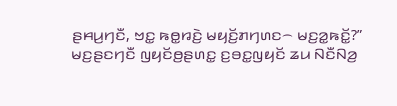ꤔꤌꤣ꤬ꤚꤢꤪ, ꤠꤢ꤭ ꤒꤥ꤭ꤙꤢꤧ꤬ ꤗꤟꤢꤩ꤬ꤊꤚꤛꤢ꤮ ꤗꤢ꤬ꤤ꤭ꤒꤢꤩ꤭?”
ꤗꤢ꤬ꤔꤢꤚꤢꤪ ꤜꤟꤢꤩꤥ꤬ꤔꤛꤢ꤭ ꤢ꤬ꤋꤢ꤭ꤜꤟꤢꤩ ꤘꤣ ꤡꤢꤪꤡꤤ꤬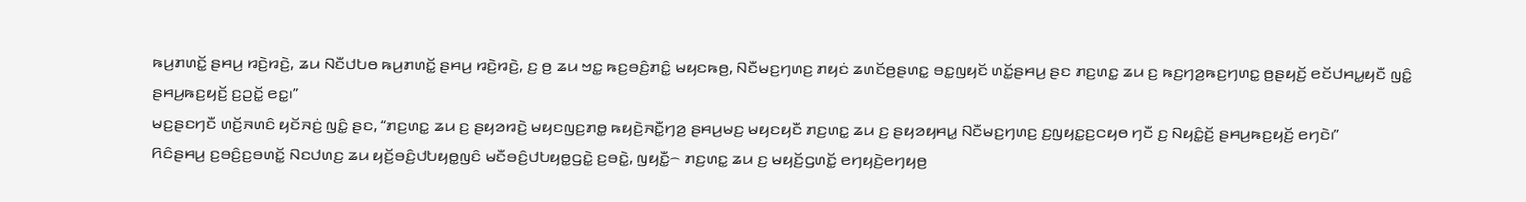ꤒꤣ꤬ꤊꤛꤢꤩ꤭ ꤔꤌꤣ꤬ ꤙꤢꤧ꤬ꤙꤢꤧ꤬, ꤘꤣ ꤡꤢꤪꤓꤝꤥ ꤒꤣ꤬ꤊꤛꤢꤩ꤭ ꤔꤌꤣ꤬ ꤙꤢꤧ꤬ꤙꤢꤧ꤬, ꤢ꤬ ꤥ꤬ ꤘꤣ ꤠꤢ꤭ ꤒꤢ꤬ꤋꤢꤨ꤬ꤊꤢꤨ꤭ ꤗꤟꤢꤒꤥ꤬, ꤡꤢꤪꤗꤢ꤬ꤚꤛꤢ꤬ ꤊꤟꤢꤦ ꤘꤛꤢꤩꤥ꤬ꤔꤛꤢ꤭ ꤋꤢ꤭ꤜꤟꤢꤩ ꤛꤢꤩ꤭ꤔꤌꤣ꤬ ꤔꤢ ꤊꤢ꤬ꤛꤢ꤭ ꤘꤣ ꤢ꤬ ꤒꤢ꤬ꤚꤤ꤬ꤒꤢ꤬ꤚꤛꤢ꤭ ꤥ꤬ꤔꤟꤢꤩ꤬ ꤕꤢꤩꤓꤌꤣ꤭ꤟꤢꤪ ꤜꤢꤨ꤭ ꤔꤌꤣ꤬ꤒꤢ꤬ꤟꤢꤩ꤬ ꤢ꤬ꤑꤢꤩ꤭ ꤕꤢ꤭꤯”
ꤗꤢ꤬ꤔꤢꤚꤢꤪ ꤛꤢꤩ꤬ꤏꤛꤢꤨ ꤟꤢꤩꤏꤢꤦ꤬ ꤜꤢꤨ꤭ ꤔꤢ, “ꤊꤢ꤬ꤛꤢ꤭ ꤘꤣ ꤢ꤬ ꤔꤟꤤꤙꤢꤧ꤬ ꤗꤟꤢꤜꤢ꤬ꤊꤥ꤭ ꤒꤟꤢꤧ꤬ꤏꤢꤪ꤭ꤚꤤ꤬ ꤔꤌꤣ꤬ꤗꤢ꤬ ꤗꤟꤢꤟꤢꤪ ꤊꤢ꤬ꤛꤢ꤭ ꤘꤣ ꤢ꤬ ꤔꤟꤤꤟꤌꤣ꤭ ꤡꤢꤪꤗꤢ꤬ꤚꤛꤢ꤬ ꤢ꤬ꤜꤟꤢ꤭ꤢ꤬ꤍꤟꤥ ꤚꤢꤪ ꤢ꤬ ꤡꤟꤢꤨ꤭ꤢꤩ꤬ ꤔꤌꤣ꤬ꤒꤢ꤬ꤟꤢꤩ꤬ ꤕꤚꤢꤧ꤯”
ꤖꤢꤨꤔꤌꤣ꤬ ꤢ꤬ꤋꤢꤨ꤬ꤢ꤬ꤋꤛꤢꤩ꤭ ꤡꤢꤓꤛꤢ꤬ ꤘꤣ ꤟꤢꤩ꤬ꤋꤢꤨ꤬ꤓꤝꤟꤥ꤭ꤜꤢꤨ ꤗꤢꤪꤋꤢꤨ꤬ꤓꤝꤟꤥ꤭ꤞꤢꤧ꤭ ꤢ꤬ꤋꤢꤧ꤭, ꤜꤟꤢꤪ꤭꤮ ꤊꤢ꤬ꤛꤢ꤭ ꤘꤣ ꤢ꤬ ꤗꤟꤢꤩ꤬ꤞꤛꤢꤩ꤭ ꤕꤚꤟꤢꤧ꤬ꤕꤚꤟꤥ꤬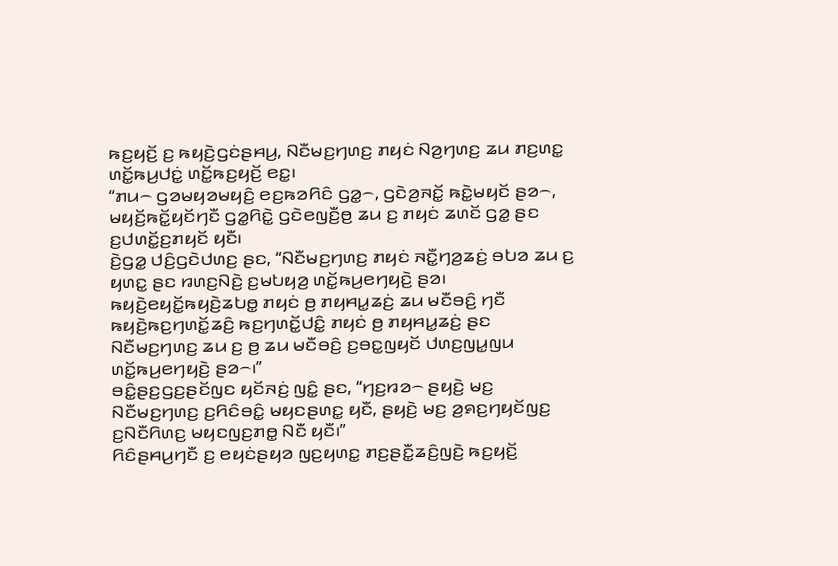ꤒꤢ꤬ꤟꤢꤩ꤬ ꤢ꤬ ꤒꤟꤢꤧ꤬ꤞꤢꤦꤔꤌꤣ꤬, ꤡꤢꤪꤗꤢ꤬ꤚꤛꤢ꤬ ꤊꤟꤢꤦ ꤡꤤ꤬ꤚꤛꤢ꤬ ꤘꤣ ꤊꤢ꤬ꤛꤢ꤭ ꤛꤢꤩ꤭ꤒꤣ꤬ꤓꤢꤦ꤭ ꤛꤢꤩ꤭ꤒꤢ꤬ꤟꤢꤩ꤬ ꤕꤢ꤭꤯
“ꤊꤣ꤮ ꤞꤤꤗꤟꤤꤗꤟꤢꤨ꤬ ꤕꤢ꤬ꤒꤤꤖꤢꤨ ꤞꤤ꤭꤮, ꤞꤢꤧꤤ꤬ꤏꤢꤩ꤭ ꤒꤢꤧ꤭ꤗꤟꤢꤩ ꤔꤤ꤮, ꤗꤟꤢꤩ꤬ꤒꤢꤩ꤭ꤟꤢꤩꤚꤢꤪ ꤞꤤ꤭ꤖꤢꤧ꤭ ꤞꤢꤧꤕꤜꤢꤪ꤬ꤥ꤬ ꤘꤣ ꤢ꤬ ꤊꤟꤢꤦ ꤘꤛꤢꤩ ꤞꤤ꤭ ꤔꤢ ꤢ꤬ꤓꤛꤢꤩ꤭ꤢ꤬ꤊꤟꤢꤩ ꤟꤢꤪ꤯
ꤢꤧ꤬ꤞꤤ꤭ ꤓꤢꤨ꤬ꤞꤢꤧꤓꤛꤢ꤬ ꤔꤢ, “ꤡꤢꤪꤗꤢ꤬ꤚꤛꤢ꤬ ꤊꤟꤢꤦ ꤏꤢꤪ꤭ꤚꤤ꤬ꤘꤢꤦ꤬ ꤋꤝꤤ ꤘꤣ ꤢ꤬ ꤟꤛꤢ꤭ ꤔꤢ ꤙꤛꤢ꤬ꤡꤢꤧ꤬ ꤢ꤬ꤗꤝꤟꤤ꤬ ꤛꤢꤩ꤭ꤒꤣ꤬ꤕꤚꤟꤢꤧ꤬ ꤔꤤ꤯ ꤒꤟꤢꤧ꤬ꤕꤟꤢꤩ꤭ꤒꤟꤢꤧ꤬ꤘꤝꤥ꤭ ꤊꤟꤢꤦ ꤥ꤬ ꤊꤟꤌꤣ꤭ꤘꤢꤦ꤬ ꤘꤣ ꤗꤢꤪꤋꤢꤨ꤬ ꤚꤢꤪ ꤒꤟꤢꤧ꤬ꤒꤢ꤬ꤚꤛꤢꤩ꤭ꤘꤢꤨ꤬ ꤒꤢ꤬ꤚꤛꤢꤩ꤭ꤓꤢꤨ꤭ ꤊꤟꤢꤦ ꤥ꤬ ꤊꤟꤌꤣ꤭ꤘꤢꤦ꤬ ꤔꤢ ꤡꤢꤪꤗꤢ꤬ꤚꤛꤢ꤬ ꤘꤣ ꤢ꤬ ꤥ꤬ ꤘꤣ ꤗꤢꤪꤋꤢꤨ꤬ ꤢ꤬ꤋꤢ꤭ꤜꤟꤢꤩ ꤓꤛꤢ꤬ꤜꤣ꤭ꤜꤣ ꤛꤢꤩ꤭ꤒꤣ꤬ꤕꤚꤟꤢꤧ꤬ ꤔꤤ꤮꤯”
ꤋꤢꤨ꤭ꤔꤢ꤬ꤞꤢ꤬ꤔꤢꤩꤜꤢ ꤟꤢꤩꤏꤢꤦ꤬ ꤜꤢꤨ꤭ ꤔꤢ, “ꤚꤢ꤬ꤙꤤ꤮ ꤔꤟꤢꤧ꤬ ꤗꤢ꤬ ꤡꤢꤪꤗꤢ꤬ꤚꤛꤢ꤬ ꤢ꤬ꤖꤢꤨꤋꤢꤨ꤭ ꤗꤟꤢꤔꤛꤢ꤭ ꤟꤢꤪ, ꤔꤟꤢꤧ꤬ ꤗꤢ꤬ ꤤ꤬ꤎꤢ꤬ꤚꤟꤢꤩꤜꤢ꤬ ꤢ꤬ꤡꤢꤪꤖꤛꤢ꤬ ꤗꤟꤢꤜꤢ꤬ꤊꤥ꤭ ꤡꤢꤪ ꤟꤢꤪ꤯”
ꤖꤢꤨꤔꤌꤣ꤬ꤚꤢꤪ ꤢ꤬ ꤕꤟꤢꤦꤔꤟꤤ ꤜꤢ꤬ꤟꤛꤢ꤭ ꤊꤢ꤬ꤔꤢꤪ꤭ꤘꤢꤨ꤬ꤜꤢꤧ꤬ ꤒꤢ꤬ꤟꤢꤩ꤬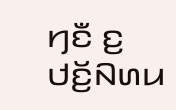ꤚꤢꤪ ꤢ꤬ ꤓꤢꤩ꤬ꤡꤛꤣ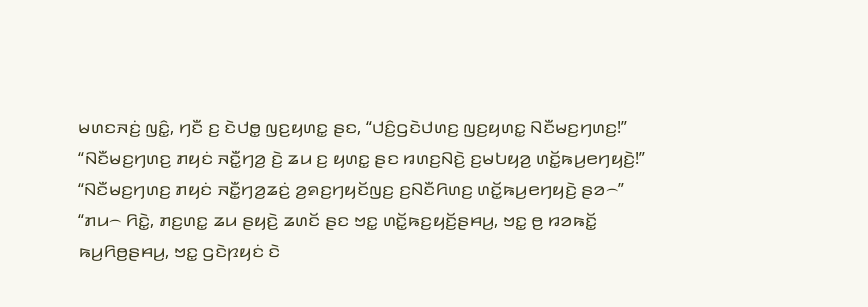ꤗꤛꤢꤏꤢꤦ꤬ ꤜꤢꤨ꤭, ꤚꤢꤪ ꤢ꤬ ꤢꤧꤓꤥ꤭ ꤜꤢ꤬ꤟꤛꤢ꤭ ꤔꤢ, “ꤓꤢꤨ꤬ꤞꤢꤧꤓꤛꤢ꤬ ꤜꤢ꤬ꤟꤛꤢ꤭ ꤡꤢꤪꤗꤢ꤬ꤚꤛꤢ꤬!” “ꤡꤢꤪꤗꤢ꤬ꤚꤛꤢ꤬ ꤊꤟꤢꤦ ꤏꤢꤪ꤭ꤚꤤ꤬ ꤢꤧ꤬ ꤘꤣ ꤢ꤬ ꤟꤛꤢ꤭ ꤔꤢ ꤙꤛꤢ꤬ꤡꤢꤧ꤬ ꤢ꤬ꤗꤝꤟꤤ꤬ ꤛꤢꤩ꤭ꤒꤣ꤬ꤕꤚꤟꤢꤧ꤬!” “ꤡꤢꤪꤗꤢ꤬ꤚꤛꤢ꤬ ꤊꤟꤢꤦ ꤏꤢꤪ꤭ꤚꤤ꤬ꤘꤢꤦ꤬ ꤤ꤬ꤎꤢ꤬ꤚꤟꤢꤩꤜꤢ꤬ ꤢ꤬ꤡꤢꤪꤖꤛꤢ꤬ ꤛꤢꤩ꤭ꤒꤣ꤬ꤕꤚꤟꤢꤧ꤬ ꤔꤤ꤮”
“ꤊꤣ꤮ ꤖꤢꤧ꤭, ꤊꤢ꤬ꤛꤢ꤭ ꤘꤣ ꤔꤟꤢꤧ꤬ ꤘꤛꤢꤩ ꤔꤢ ꤠꤢ꤭ ꤛꤢꤩ꤭ꤒꤢ꤬ꤟꤢꤩ꤬ꤔꤌꤣ꤬, ꤠꤢ꤭ ꤥ꤬ ꤙꤤꤒꤢꤩ꤭ ꤒꤣ꤬ꤖꤥ꤬ꤔꤌꤣ꤬, ꤠꤢ꤭ ꤞꤢꤧꤐꤟꤢꤦ ꤢꤧ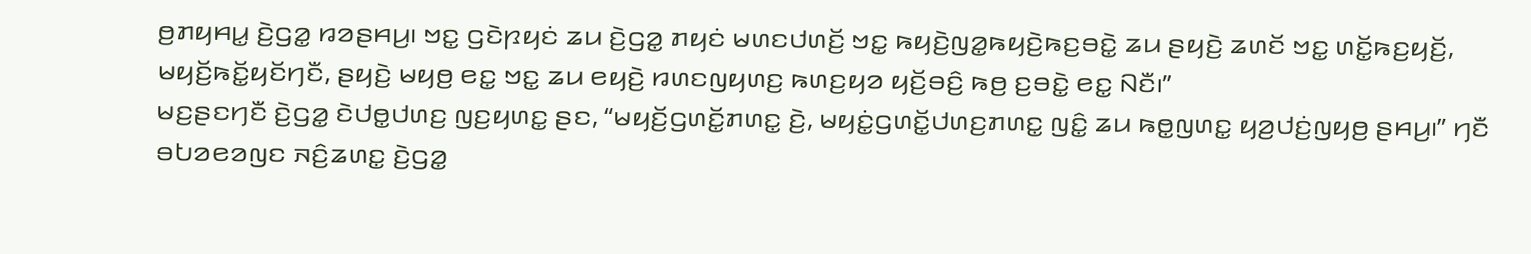ꤥ꤬ꤊꤟꤌꤣ꤭ ꤢꤧ꤬ꤞꤤ꤭ ꤙꤤꤔꤌꤣ꤬꤯ ꤠꤢ꤭ ꤞꤢꤧꤐꤟꤢꤦ ꤘꤣ ꤢꤧ꤬ꤞꤤ꤭ ꤊꤟꤢꤦ ꤗꤛꤢꤓꤛꤢꤩ꤬ ꤠꤢ꤭ ꤒꤟꤢꤧ꤬ꤜꤤ꤭ꤒꤟꤢꤧ꤬ꤒꤢ꤬ꤋꤢꤧ꤭ ꤘꤣ ꤔꤟꤢꤧ꤬ ꤘꤛꤢꤩ ꤠꤢ꤭ ꤛꤢꤩ꤭ꤒꤢ꤬ꤟꤢꤩ꤬, ꤗꤟꤢꤩ꤬ꤒꤢꤩ꤭ꤟꤢꤩꤚꤢꤪ, ꤔꤟꤢꤧ꤬ ꤗꤟꤥ꤬ ꤕꤢ꤭ ꤠꤢ꤭ ꤘꤣ ꤕꤟꤢꤧ꤬ ꤙꤛꤢꤜꤟꤛꤢ꤬ ꤒꤛꤢ꤬ꤟꤤ ꤟꤢꤩ꤬ꤋꤢꤨ꤬ ꤒꤥ꤬ ꤢ꤬ꤋꤢꤧ꤭ ꤕꤢ꤭ ꤡꤢꤪ꤯”
ꤗꤢ꤬ꤔꤢꤚꤢꤪ ꤢꤧ꤬ꤞꤤ꤭ ꤢꤧꤓꤥ꤭ꤓꤛꤢ꤬ ꤜꤢ꤬ꤟꤛꤢ꤭ ꤔꤢ, “ꤗꤟꤢꤩ꤬ꤞꤛꤢꤩ꤭ꤊꤛꤢ꤭ ꤢꤧ꤬, ꤗꤟꤢꤦ꤭ꤞꤛꤢꤩ꤭ꤓꤛꤢ꤬ꤊꤛꤢ꤭ ꤜꤢꤨ꤭ ꤘꤣ ꤒꤥ꤭ꤜꤛꤢ꤭ ꤟꤤ꤬ꤓꤢꤦ꤬ꤜꤟꤥ꤬ ꤔꤌꤣ꤬꤯” ꤚꤢꤪ ꤋꤝꤤꤕꤤꤜꤢ ꤏꤢꤨ꤬ꤘꤛꤢ꤭ ꤢꤧ꤬ꤞꤤ꤭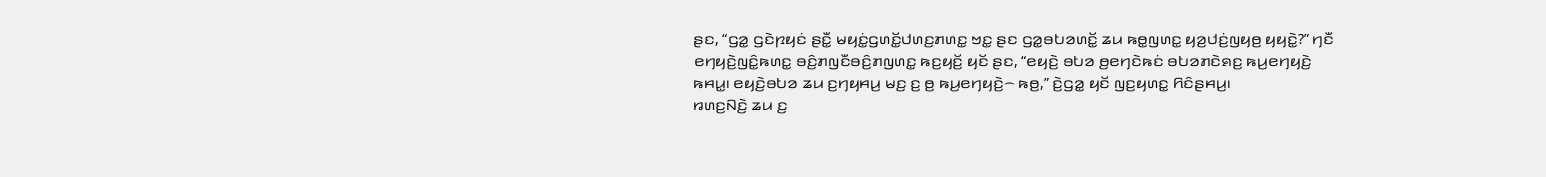ꤔꤢ, “ꤞꤤ꤭ ꤞꤢꤧꤐꤟꤢꤦ ꤔꤢꤪ꤭ ꤗꤟꤢꤦ꤭ꤞꤛꤢꤩ꤭ꤓꤛꤢ꤬ꤊꤛꤢ꤭ ꤠꤢ꤭ ꤔꤢ ꤞꤤ꤭ꤋꤝꤤꤛꤢꤩ꤭ ꤘꤣ ꤒꤥ꤭ꤜꤛꤢ꤭ ꤟꤤ꤬ꤓꤢꤦ꤬ꤜꤟꤥ꤬ ꤟꤟꤢꤧ꤭?” ꤚꤢꤪ ꤕꤚꤟꤢꤧ꤬ꤜꤢꤨ꤭ꤒꤛꤢ꤭ ꤋꤢꤨ꤬ꤊꤜꤢꤪꤋꤢꤨ꤬ꤊꤜꤛꤢ꤭ ꤒꤢ꤬ꤟꤢꤩ꤬ ꤟꤢꤩ ꤔꤢ, “ꤕꤟꤢꤧ꤬ ꤋꤝꤤ ꤥ꤬ꤕꤚꤢꤧꤒꤢꤦ ꤋꤝꤤꤊꤢꤧꤎꤢ꤬ ꤒꤣ꤬ꤕꤚꤟꤢꤧ꤬ ꤒꤌꤣ꤭꤯ ꤕꤟꤢꤧ꤬ꤋꤝꤤ ꤘꤣ ꤢ꤬ꤚꤟꤌꤣ꤬ ꤗꤢ꤬ ꤢ꤬ ꤥ꤬ ꤒꤣ꤬ꤕꤚꤟꤢꤧ꤬꤮ ꤒꤥ꤬,” ꤢꤧ꤬ꤞꤤ꤭ ꤟꤢꤩ ꤜꤢ꤬ꤟꤛꤢ꤭ ꤖꤢꤨꤔꤌꤣ꤬꤯
ꤙꤛꤢ꤬ꤡꤢꤧ꤬ ꤘꤣ ꤢ꤬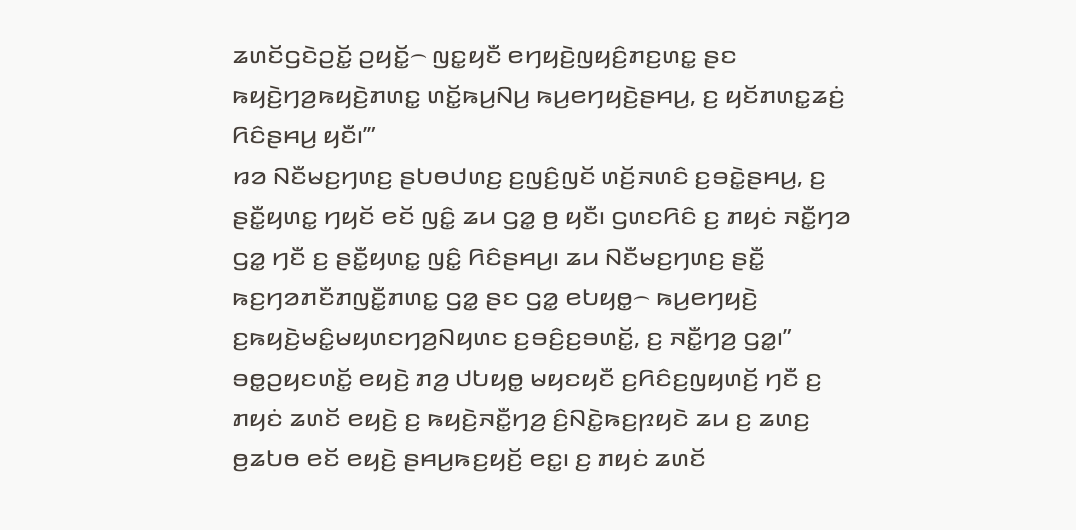ꤘꤛꤢꤩꤞꤢꤧꤑꤢꤩ꤭ ꤑꤟꤢꤩ꤭꤮ ꤜꤢ꤭ꤟꤢꤪ ꤕꤚꤟꤢꤧ꤬ꤜꤟꤢꤨ꤬ꤊꤢ꤬ꤛꤢ꤭ ꤔꤢ ꤒꤟꤢꤧ꤬ꤚꤤ꤬ꤒꤟꤢꤧ꤬ꤊꤛꤢ꤭ ꤛꤢꤩ꤭ꤒꤣ꤬ꤡꤣ꤬ ꤒꤣ꤬ꤕꤚꤟꤢꤧ꤬ꤔꤌꤣ꤬, ꤢ꤬ ꤟꤢꤩꤊꤛꤢ꤭ꤘꤢꤦ꤬ ꤖꤢꤨꤔꤌꤣ꤬ ꤟꤢꤪ꤯’”
ꤙꤤ ꤡꤢꤪꤗꤢ꤬ꤚꤛꤢ꤬ ꤔꤝꤥꤓꤛꤢ꤬ ꤢ꤬ꤜꤢꤨ꤬ꤜꤢꤩ ꤛꤢꤩ꤬ꤏꤛꤢꤨ ꤢ꤬ꤋꤢꤧ꤭ꤔꤌꤣ꤬, ꤢ꤬ ꤔꤢꤪ꤭ꤟꤛꤢ꤭ ꤚꤟꤢꤩ ꤕꤢꤩ ꤜꤢꤨ꤭ ꤘꤣ ꤞꤤ꤭ ꤥ꤬ ꤟꤢꤪ꤯ ꤞꤛꤢꤖꤢꤨ ꤢ꤬ ꤊꤟꤢꤦ ꤏꤢꤪ꤭ꤚꤤ ꤞꤤ꤭ ꤚꤢꤪ ꤢ꤬ ꤔꤢꤪ꤭ꤟꤛꤢ꤭ ꤜꤢꤨ꤭ ꤖꤢꤨꤔꤌꤣ꤬꤯ ꤘꤣ ꤡꤢꤪꤗꤢ꤬ꤚꤛꤢ꤬ ꤔꤢꤪ꤭ ꤒꤢ꤬ꤚꤤꤊꤢꤪꤊꤜꤢꤪ꤭ꤊꤛꤢ꤭ ꤞꤤ꤭ ꤔꤢ ꤞꤤ꤭ ꤕꤝꤟꤥ꤭꤮ ꤒꤣ꤬ꤕꤚꤟꤢꤧ꤬ ꤢ꤬ꤒꤟꤢꤧ꤬ꤗꤢꤨ꤭ꤗꤟꤛꤢꤚꤤ꤬ꤡꤟꤛꤢ ꤢ꤬ꤋꤢꤨ꤬ꤢ꤬ꤋꤛꤢꤩ꤭, ꤢ꤬ ꤏꤢꤪ꤭ꤚꤤ꤬ ꤞꤤ꤭꤯”
ꤋꤥ꤭ꤑꤟꤢꤛꤢꤩ꤭ ꤕꤟꤢꤧ꤬ ꤊꤤ꤬ ꤓꤝꤟꤥ꤭ ꤗꤟꤢꤟꤢꤪ ꤢ꤬ꤖꤢꤨꤢ꤬ꤜꤟꤛꤢꤩ꤬ ꤚꤢꤪ ꤢ꤬ ꤊꤟꤢꤦ ꤘꤛꤢꤩ ꤕꤟꤢꤧ꤬ ꤢ꤬ ꤒꤟꤢꤧ꤬ꤏꤢꤪ꤭ꤚꤤ꤬ ꤢꤨ꤬ꤡꤢꤧ꤭ꤒꤢ꤬ꤐꤟꤢꤧ ꤘꤣ ꤢ꤬ ꤘꤛꤢ꤬ ꤥ꤬ꤘꤝꤥ ꤕꤢꤩ ꤕꤟꤢꤧ꤬ ꤔꤌꤣ꤬ꤒꤢ꤬ꤟꤢꤩ꤬ ꤕꤢ꤭꤯ ꤢ꤬ ꤊꤟꤢꤦ ꤘꤛꤢꤩ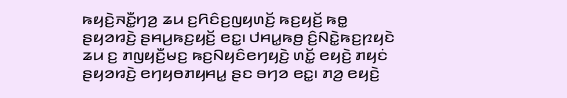ꤒꤟꤢꤧ꤬ꤏꤢꤪ꤭ꤚꤤ꤬ ꤘꤣ ꤢ꤬ꤖꤢꤨꤢ꤬ꤜꤟꤛꤢꤩ꤬ ꤒꤢ꤬ꤟꤢꤩ꤬ ꤒꤥ꤭ ꤔꤟꤤꤙꤢꤧ꤬ ꤔꤌꤣ꤬ꤒꤢ꤬ꤟꤢꤩ꤬ ꤕꤢ꤭꤯ ꤓꤌꤣ꤭ꤒꤥ꤬ ꤢꤨ꤬ꤡꤢꤧ꤭ꤒꤢ꤬ꤐꤟꤢꤧ ꤘꤣ ꤢ꤬ ꤊꤜꤟꤢꤪ꤬ꤗꤢ꤬ ꤒꤢ꤬ꤡꤟꤢꤨꤕꤚꤟꤢꤧ꤬ ꤛꤢꤩ꤭ ꤕꤟꤢꤧ꤬ ꤊꤟꤢꤦ ꤔꤟꤤꤙꤢꤧ꤬ ꤕꤚꤟꤥꤊꤟꤌꤣ꤭ ꤔꤢ ꤋꤚꤤ ꤕꤢ꤭꤯ ꤊꤤ꤬ ꤕꤟꤢꤧ꤬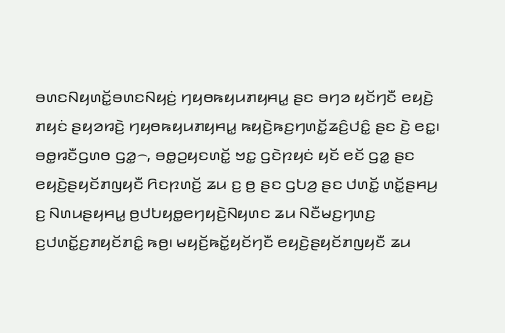ꤋꤛꤢꤡꤟꤛꤢꤩ꤭ꤋꤛꤢꤡꤟꤢꤦ꤬ ꤚꤟꤥꤒꤟꤣꤊꤟꤌꤣ꤭ ꤔꤢ ꤋꤚꤤ ꤟꤢꤩꤚꤢꤪ ꤕꤟꤢꤧ꤬ ꤊꤟꤢꤦ ꤔꤟꤤꤙꤢꤧ꤬ ꤚꤟꤥꤒꤟꤣꤊꤟꤌꤣ꤭ ꤒꤟꤢꤧ꤬ꤒꤢ꤬ꤚꤛꤢꤩ꤭ꤘꤢꤨ꤬ꤓꤢꤨ꤭ ꤔꤢ ꤢꤧ꤬ ꤕꤢ꤭꤯
ꤋꤥ꤭ꤙꤢꤪꤞꤛꤥ ꤞꤤ꤭꤮, ꤋꤥ꤭ꤑꤟꤢꤛꤢꤩ꤭ ꤠꤢ꤭ ꤞꤢꤧꤐꤟꤢꤦ ꤟꤢꤩ ꤕꤢꤩ ꤞꤤ꤭ ꤔꤢ ꤕꤟꤢꤧ꤬ꤔꤟꤢꤩꤊꤜꤟꤢꤪ ꤖꤢꤐꤛꤢꤩ꤬ ꤘꤣ ꤢ꤬ ꤥ꤬ ꤔꤢ ꤞꤝꤤ꤬ ꤔꤢ ꤓꤛꤢꤩ꤭ ꤛꤢꤩ꤭ꤔꤌꤣ꤬ ꤢ꤬ ꤡꤛꤣꤔꤟꤌꤣ꤭ ꤥ꤬ꤓꤝꤟꤥ꤭ꤕꤚꤟꤢꤧ꤬ꤡꤟꤛꤢ ꤘꤣ ꤡꤢꤪꤗꤢ꤬ꤚꤛꤢ꤬ ꤢ꤬ꤓꤛꤢꤩ꤭ꤢ꤬ꤊꤟꤢꤩꤊꤢꤨ꤭ ꤒꤥ꤬꤯ ꤗꤟꤢꤩ꤬ꤒꤢꤩ꤭ꤟꤢꤩꤚꤢꤪ ꤕꤟꤢꤧ꤬ꤔꤟꤢꤩꤊꤜꤟꤢꤪ ꤘꤣ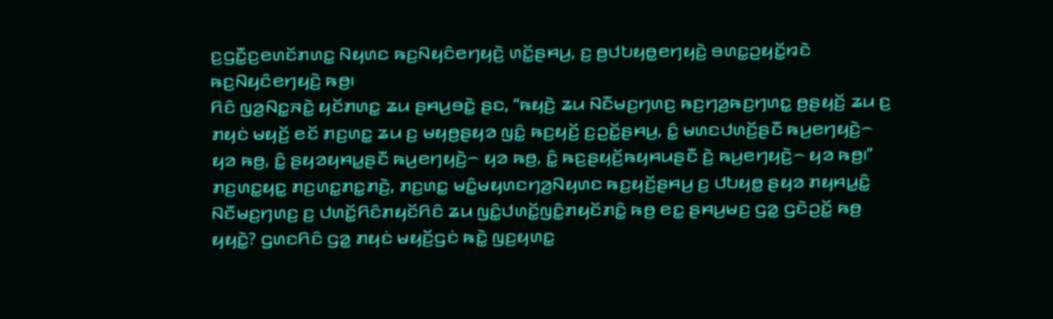ꤢ꤬ꤞꤢꤪ꤭ꤢ꤬ꤕꤛꤢꤩꤊꤛꤢ꤭ ꤡꤟꤛꤢ ꤒꤢ꤬ꤡꤟꤢꤨꤕꤚꤟꤢꤧ꤬ ꤛꤢꤩ꤭ꤔꤌꤣ꤬, ꤢ꤬ ꤥ꤬ꤓꤝꤟꤥ꤭ꤕꤚꤟꤢꤧ꤬ ꤋꤛꤢ꤭ꤑꤟꤢꤩ꤭ꤙꤢꤧ ꤒꤢ꤬ꤡꤟꤢꤨꤕꤚꤟꤢꤧ꤬ ꤒꤥ꤬꤯
ꤖꤢꤨ ꤜꤤ꤬ꤡꤢ꤭ꤏꤢꤧ꤭ ꤟꤢꤩꤊꤛꤢ꤭ ꤘꤣ ꤔꤌꤣ꤬ꤋꤢꤧ꤭ ꤔꤢ, “ꤒꤟꤢꤧ꤬ ꤘꤣ ꤡꤢꤪꤗꤢ꤬ꤚꤛꤢ꤬ ꤒꤢ꤬ꤚꤤ꤬ꤒꤢ꤬ꤚꤛꤢ꤭ ꤥ꤬ꤔꤟꤢꤩ꤬ ꤘꤣ ꤢ꤬ ꤊꤟꤢꤦ ꤗꤟꤢꤩ꤬ ꤕꤢꤩ ꤊꤢ꤬ꤛꤢ꤭ ꤘꤣ ꤢ꤬ ꤗꤟꤥ꤬ꤔꤟꤤ ꤜꤢꤨ꤭ ꤒꤢ꤬ꤟꤢꤩ꤬ ꤢ꤬ꤑꤢꤩ꤭ꤔꤌꤣ꤬, ꤢꤨ꤭ ꤗꤛꤢꤓꤛꤢꤩ꤬ꤔꤢꤪ ꤒꤣ꤬ꤕꤚꤟꤢꤧ꤬꤮ ꤟꤤ ꤒꤥ꤬, ꤢꤨ꤭ ꤔꤟꤤꤟꤌꤣ꤭ꤔꤢꤪ ꤒꤣ꤬ꤕꤚꤟꤢꤧ꤬꤮ ꤟꤤ ꤒꤥ꤬, ꤢꤨ꤭ ꤒꤢ꤬ꤔꤟꤢꤩ꤬ꤒꤟꤌꤣꤔꤢꤪ ꤢꤧ꤬ ꤒꤣ꤬ꤕꤚꤟꤢꤧ꤬꤮ ꤟꤤ ꤒꤥ꤬꤯”
ꤊꤢ꤬ꤛꤢ꤭ꤟꤢ꤭ ꤊꤢ꤬ꤛꤢ꤭ꤊꤢ꤭ꤊꤢꤧ꤬, ꤊꤢ꤬ꤛꤢ꤭ ꤗꤢꤨ꤭ꤗꤟꤛꤢꤚꤤ꤬ꤡꤟꤛꤢ ꤒꤢ꤬ꤟꤢꤩ꤬ꤔꤌꤣ꤬ ꤢ꤬ ꤓꤝꤟꤥ꤭ ꤔꤟꤤ ꤊꤟꤌꤣ꤭ꤢꤨ꤭ ꤡꤢꤪꤗꤢ꤬ꤚꤛꤢ꤬ ꤢ꤬ ꤓꤛꤢꤩ꤭ꤖꤢꤨꤊꤟꤢꤩꤖꤢꤨ ꤘꤣ ꤜꤢꤨ꤭ꤓꤛꤢꤩ꤭ꤜꤢꤨ꤭ꤊꤟꤢꤩꤊꤢꤨ꤭ ꤒꤥ꤬ ꤕꤢ꤭ ꤔꤌꤣ꤬ꤗꤢ꤬ ꤞꤤ꤭ ꤞꤢꤧꤑꤢꤩ꤭ ꤒꤥ꤬ ꤟꤟꤢꤧ꤭? ꤞꤛꤢꤖꤢꤨ ꤞꤤ꤭ ꤊꤟꤢꤦ ꤗꤟꤢꤩ꤬ꤞꤢꤦ ꤒꤢꤧ꤭ ꤜꤢ꤬ꤟꤛꤢ꤭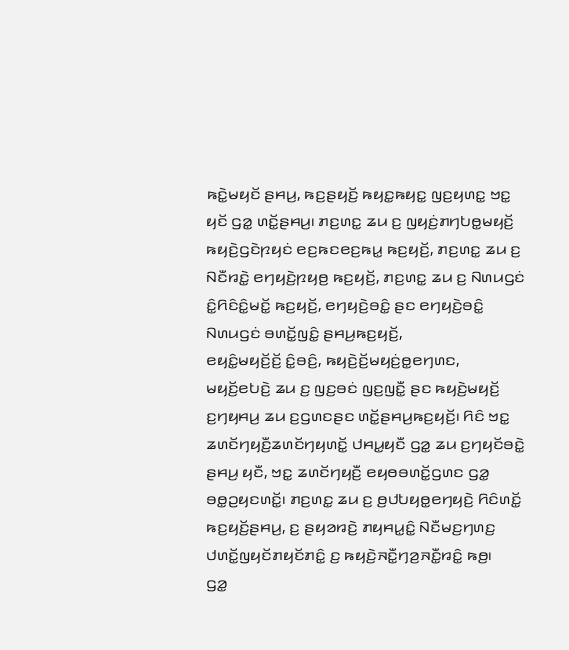ꤒꤢꤧ꤭ꤗꤟꤢꤩ ꤔꤌꤣ꤬, ꤒꤢ꤬ꤔꤟꤢꤩ꤬ ꤒꤟꤢ꤭ꤒꤟꤢ꤭ ꤜꤢ꤬ꤟꤛꤢ꤭ ꤠꤢ꤭ ꤟꤢꤩ ꤞꤤ꤭ ꤛꤢꤩ꤭ꤔꤌꤣ꤬꤯ ꤊꤢ꤬ꤛꤢ꤭ ꤘꤣ ꤢ꤬ ꤜꤟꤢꤦ꤬ꤊꤚꤝꤥ꤭ꤗꤟꤢꤩ꤬ ꤒꤟꤢꤧ꤬ꤞꤢꤧꤐꤟꤢꤦ ꤕꤢ꤬ꤒꤢꤕꤢ꤬ꤒꤣ꤭ ꤒꤢ꤬ꤟꤢꤩ꤬, ꤊꤢ꤬ꤛꤢ꤭ ꤘꤣ ꤢ꤬ ꤡꤢꤪꤙꤢꤧ꤭ ꤕꤚꤟꤢꤧ꤬ꤐꤟꤥ꤬ ꤒꤢ꤬ꤟꤢꤩ꤬, ꤊꤢ꤬ꤛꤢ꤭ ꤘꤣ ꤢ꤬ ꤡꤛꤣꤞꤢꤦ ꤢꤨ꤭ꤖꤢꤨꤢꤨ꤭ꤗꤢꤩ꤭ ꤒꤢ꤬ꤟꤢꤩ꤬, ꤕꤚꤟꤢꤧ꤬ꤋꤢꤨ꤭ ꤔꤢ ꤕꤚꤟꤢꤧ꤬ꤋꤢꤨ꤭ ꤡꤛꤣꤞꤢꤦ ꤋꤛꤢꤩ꤭ꤜꤢꤨ꤭ ꤔꤌꤣ꤬ꤒꤢ꤬ꤟꤢꤩ꤬,
ꤕꤟꤢꤨ꤭ꤗꤟꤢꤩ꤬ꤢꤩ꤬ ꤢꤨ꤭ꤋꤢꤨ꤬, ꤒꤟꤢꤧ꤬ꤢꤩ꤬ꤗꤟꤢꤦ꤬ꤥ꤭ꤕꤚꤛꤢ, ꤗꤟꤢꤩ꤬ꤕꤝꤢꤧ꤬ ꤘꤣ ꤢ꤬ ꤜꤢ꤬ꤋꤢꤦ ꤜꤢ꤬ꤜꤢꤪ꤭ ꤔꤢ ꤒꤟꤢꤧ꤬ꤗꤟꤢꤩ꤬ ꤢ꤬ꤚꤟꤌꤣ꤬ ꤘꤣ ꤢ꤬ꤞꤛꤢꤔꤢ ꤛꤢꤩ꤭ꤔꤌꤣ꤬ꤒꤢ꤬ꤟꤢꤩ꤬꤯ ꤖꤢꤨ ꤠꤢ꤭ ꤘꤛꤢꤩꤚꤟꤢꤪ꤬ꤘꤛꤢꤩꤚꤟꤛꤢꤩ꤭ ꤓꤌꤣ꤭ꤟꤢꤪ ꤞꤤ꤭ ꤘꤣ ꤢ꤬ꤚꤟꤢꤩꤋꤢꤧ꤭ ꤔꤌꤣ꤬ ꤟꤢꤪ, ꤠꤢ꤭ ꤘꤛꤢꤩꤚꤟꤢꤪ꤬ ꤕꤟꤥꤋꤛꤢꤩ꤭ꤞꤛꤢ ꤞꤤ꤭ ꤋꤥ꤭ꤑꤟꤢꤛꤢꤩ꤭꤯ ꤊꤢ꤬ꤛꤢ꤭ ꤘꤣ ꤢ꤬ ꤥ꤬ꤓꤝꤟꤥ꤭ꤕꤚꤟꤢꤧ꤬ ꤖꤢꤨꤛꤢꤩ꤭ ꤒꤢ꤬ꤟꤢꤩ꤬ꤔꤌꤣ꤬, ꤢ꤬ ꤔꤟꤤꤙꤢꤧ꤬ ꤊꤟꤌꤣ꤭ꤢꤨ꤭ ꤡꤢꤪꤗꤢ꤬ꤚꤛꤢ꤬ ꤓꤛꤢꤩ꤭ꤜꤟꤢꤩꤊꤟꤢꤩꤊꤢꤨ꤭ ꤢ꤬ ꤒꤟꤢꤧ꤬ꤏꤢꤪ꤭ꤚꤤ꤬ꤏꤢꤪ꤭ꤙꤢꤨ꤭ ꤒꤥ꤬꤯
ꤞꤤ꤭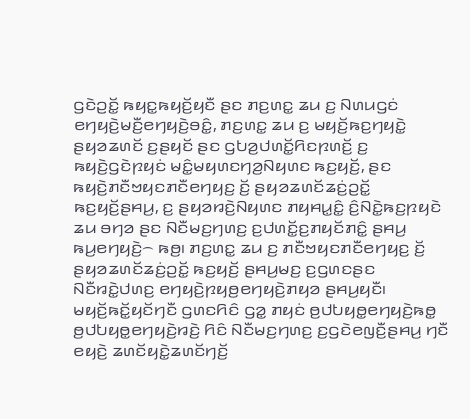ꤞꤢꤧꤑꤢꤩ꤭ ꤒꤟꤢ꤭ꤒꤟꤢꤩ꤬ꤟꤢꤪ ꤔꤢ ꤊꤢ꤬ꤛꤢ꤭ ꤘꤣ ꤢ꤬ ꤡꤛꤣꤞꤢꤦ ꤕꤚꤟꤢꤧ꤬ꤗꤢꤪ꤬ꤕꤚꤟꤢꤧ꤬ꤋꤢꤨ꤭, ꤊꤢ꤬ꤛꤢ꤭ ꤘꤣ ꤢ꤬ ꤗꤟꤢꤩ꤬ꤒꤢ꤬ꤚꤟꤢꤧ꤭ ꤔꤟꤤꤘꤛꤢꤩ ꤢ꤬ꤔꤟꤢꤩ ꤔꤢ ꤞꤝꤤ꤬ꤓꤛꤢꤩ꤭ꤖꤢꤐꤛꤢꤩ꤬ ꤢ꤬ ꤒꤟꤢꤧ꤬ꤞꤢꤧꤐꤟꤢꤦ ꤗꤢꤨ꤭ꤗꤟꤛꤢꤚꤤ꤬ꤡꤟꤛꤢ ꤒꤢ꤬ꤟꤢꤩ꤬, ꤔꤢ ꤒꤟꤢꤧ꤬ꤊꤢꤪꤠꤟꤢꤊꤢꤪꤕꤚꤟꤢ꤬ ꤢꤩ꤬ ꤔꤟꤤꤘꤛꤢꤩꤘꤢꤦ꤬ꤑꤢꤩ꤭ ꤒꤢ꤬ꤟꤢꤩ꤬ꤔꤌꤣ꤬, ꤢ꤬ ꤔꤟꤤꤙꤢꤧ꤬ꤡꤟꤛꤢ ꤊꤟꤌꤣ꤭ꤢꤨ꤭ ꤢꤨ꤬ꤡꤢꤧ꤭ꤒꤢ꤬ꤐꤟꤢꤧ ꤘꤣ ꤋꤚꤤ ꤔꤢ ꤡꤢꤪꤗꤢ꤬ꤚꤛꤢ꤬ ꤢ꤬ꤓꤛꤢꤩ꤭ꤢ꤬ꤊꤟꤢꤩꤊꤢꤨ꤭ ꤔꤌꤣ꤬ ꤒꤣ꤬ꤕꤚꤟꤢꤧ꤬꤮ ꤒꤥ꤬꤯ ꤊꤢ꤬ꤛꤢ꤭ ꤘꤣ ꤢ꤬ ꤊꤢꤪꤠꤟꤢꤊꤢꤪꤕꤚꤟꤢ꤬ ꤢꤩ꤬ ꤔꤟꤤꤘꤛꤢꤩꤘꤢꤦ꤬ꤑꤢꤩ꤭ ꤒꤢ꤬ꤟꤢꤩ꤬ ꤔꤌꤣ꤬ꤗꤢ꤬ ꤢ꤬ꤞꤛꤢꤔꤢ ꤡꤢꤪꤙꤢꤧ꤭ꤓꤛꤢ꤬ ꤕꤚꤟꤢꤧ꤬ꤐꤟꤥ꤬ꤕꤚꤟꤢꤧ꤬ꤊꤟꤤ ꤔꤌꤣ꤬ꤟꤢꤪ꤯
ꤗꤟꤢꤩ꤬ꤒꤢꤩ꤭ꤟꤢꤩꤚꤢꤪ ꤞꤛꤢꤖꤢꤨ ꤞꤤ꤭ ꤊꤟꤢꤦ ꤥ꤬ꤓꤝꤟꤥ꤭ꤕꤚꤟꤢꤧ꤬ꤒꤥ꤭ ꤥ꤬ꤓꤝꤟꤥ꤭ꤕꤚꤟꤢꤧ꤬ꤙꤢꤧ꤬ ꤖꤢꤨ ꤡꤢꤪꤗꤢ꤬ꤚꤛꤢ꤬ ꤢ꤬ꤞꤢꤧꤕꤜꤢꤪ꤬ꤔꤌꤣ꤬ ꤚꤢꤪ ꤕꤟꤢꤧ꤬ ꤘꤛꤢꤩꤟꤢꤧ꤭ꤘꤛꤢꤩꤚꤢꤩ꤬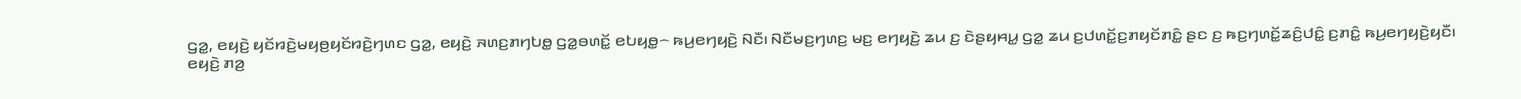ꤞꤤ꤭, ꤕꤟꤢꤧ꤬ ꤟꤢꤩꤙꤢꤧ꤬ꤗꤟꤥ꤬ꤟꤢꤩꤙꤢꤧ꤬ꤚꤛꤢ ꤞꤤ꤭, ꤕꤟꤢꤧ꤬ ꤏꤛꤢ꤬ꤊꤚꤝꤥ꤭ ꤞꤤ꤭ꤋꤛꤢꤩ꤭ ꤕꤝꤟꤥ꤭꤮ ꤒꤣ꤬ꤕꤚꤟꤢꤧ꤬ ꤡꤢꤪ꤯ ꤡꤢꤪꤗꤢ꤬ꤚꤛꤢ꤬ ꤗꤢ꤬ ꤕꤚꤟꤢꤧ꤬ ꤘꤣ ꤢ꤬ ꤢꤧꤔꤟꤌꤣ꤭ ꤞꤤ꤭ ꤘꤣ ꤢ꤬ꤓꤛꤢꤩ꤭ꤢ꤬ꤊꤟꤢꤩꤊꤢꤨ꤭ ꤔꤢ ꤢ꤬ ꤒꤢ꤬ꤚꤛꤢꤩ꤭ꤘꤢꤨ꤬ꤓꤢꤨ꤭ ꤢ꤬ꤊꤢꤨ꤭ ꤒꤣ꤬ꤕꤚꤟꤢꤧ꤬ꤟꤢꤪ꤯
ꤕꤟꤢꤧ꤬ ꤊꤤ꤬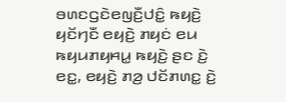ꤋꤛꤢꤞꤢꤧꤕꤜꤢꤪ꤬ꤓꤢꤨ꤭ ꤒꤟꤢꤧ꤬ ꤟꤢꤩꤚꤢꤪ ꤕꤟꤢꤧ꤬ ꤊꤟꤢꤦ ꤕꤣ ꤒꤟꤣꤊꤟꤌꤣ꤭ ꤒꤟꤢꤧ꤬ ꤔꤢ ꤢꤧ꤬ ꤕꤢ꤭, ꤕꤟꤢꤧ꤬ ꤊꤤ꤬ ꤓꤢꤩꤊꤛꤢ꤭ ꤢꤧ꤬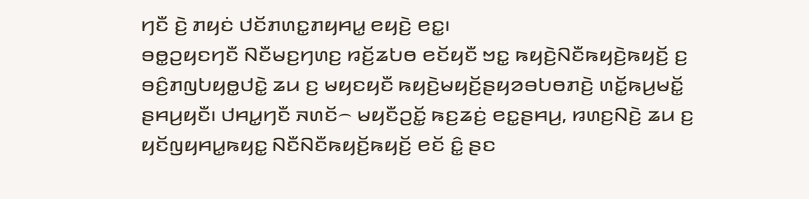ꤚꤢꤪ ꤢꤧ꤬ ꤊꤟꤢꤦ ꤓꤢꤩꤊꤛꤢ꤭ꤊꤟꤌꤣ꤭ ꤕꤟꤢꤧ꤬ ꤕꤢ꤭꤯
ꤋꤥ꤭ꤑꤟꤢꤚꤢꤪ ꤡꤢꤪꤗꤢ꤬ꤚꤛꤢ꤬ ꤙꤢꤩ꤬ꤘꤝꤥ ꤕꤢꤩꤟꤢꤪ ꤠꤢ꤭ ꤒꤟꤢꤧ꤬ꤡꤢꤪꤒꤟꤢꤧ꤬ꤒꤟꤢꤩ꤬ ꤢ꤬ ꤋꤢꤨ꤬ꤊꤜꤝꤟꤥ꤭ꤓꤢꤧ꤭ ꤘꤣ ꤢ꤬ ꤗꤟꤢꤟꤢꤪ ꤒꤟꤢꤧ꤬ꤗꤟꤢꤩ꤬ꤔꤟꤤꤋꤝꤥꤊꤢꤧ꤬ ꤛꤢꤩ꤭ꤒꤣ꤬ꤗꤢꤩ꤭ ꤔꤌꤣ꤬ꤟꤢꤪ꤯ ꤓꤌꤣ꤭ꤚꤢꤪ ꤏꤛꤢꤩ꤮ ꤗꤟꤢꤪꤑꤢꤩ꤭ ꤒꤢ꤬ꤘꤢꤦ꤬ ꤕꤢ꤭ꤔꤌꤣ꤬, ꤙꤛꤢ꤬ꤡꤢꤧ꤬ ꤘꤣ ꤢ꤬ ꤟꤢꤩꤜꤟꤌꤣ꤭ꤒꤟꤢ꤭ ꤡꤢꤪꤡꤢꤪꤒꤟꤢꤩ꤬ꤒꤟꤢꤩ꤬ ꤕꤢꤩ ꤢꤨ꤭ ꤔꤢ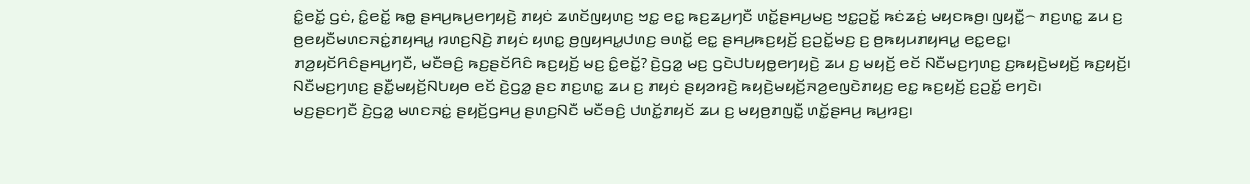ꤢꤨ꤭ꤕꤢꤩ꤭ ꤞꤢꤦ, ꤢꤨ꤭ꤕꤢꤩ꤭ ꤒꤥ꤭ ꤔꤌꤣ꤬ꤒꤣ꤬ꤕꤚꤟꤢꤧ꤬ ꤊꤟꤢꤦ ꤘꤛꤢꤩꤜꤟꤛꤢ꤬ ꤠꤢ꤭ ꤕꤢ꤭ ꤒꤢ꤬ꤘꤣ꤬ꤚꤢꤪ ꤛꤢꤩ꤭ꤔꤌꤣ꤬ꤗꤢ꤬ ꤠꤢ꤭ꤑꤢꤩ꤭ ꤒꤢꤦꤘꤢꤦ꤬ ꤗꤟꤢꤒꤥ꤬꤯ ꤜꤟꤢꤪ꤭꤮ ꤊꤢ꤬ꤛꤢ꤭ ꤘꤣ ꤢ꤬ ꤥ꤬ꤕꤟꤢꤪꤗꤛꤢꤏꤢꤦ꤭ꤊꤟꤌꤣ꤭ ꤙꤛꤢ꤬ꤡꤢꤧ꤬ ꤊꤟꤢꤦ ꤟꤛꤢ꤭ ꤥ꤬ꤜꤟꤌꤣ꤭ꤓꤛꤢ꤬ ꤋꤛꤢꤩ꤭ ꤕꤢ꤭ ꤔꤌꤣ꤬ꤒꤢ꤬ꤟꤢꤩ꤬ ꤢ꤬ꤑꤢꤩ꤭ꤗꤢ꤬ ꤢ꤬ ꤥ꤬ꤒꤟꤣꤊꤟꤌꤣ꤭ ꤕꤢ꤭ꤕꤢ꤭꤯
ꤊꤤ꤬ꤟꤢꤩꤖꤢꤨꤔꤌꤣ꤬ꤚꤢꤪ, ꤗꤢꤪꤋꤢꤨ꤬ ꤒꤢ꤬ꤔꤢꤩꤖꤢꤨ ꤒꤢ꤬ꤟꤢꤩ꤬ ꤗꤢ꤬ ꤢꤨ꤭ꤕꤢꤩ꤭? ꤢꤧ꤬ꤞꤤ꤭ ꤗꤢ꤬ ꤞꤢꤧꤓꤝꤟꤥ꤭ꤕꤚꤟꤢꤧ꤬ ꤘꤣ ꤢ꤬ ꤗꤟꤢꤩ꤬ ꤕꤢꤩ ꤡꤢꤪꤗꤢ꤬ꤚꤛꤢ꤬ ꤢ꤬ꤒꤟꤢꤧ꤬ꤗꤟꤢꤩ꤬ ꤒꤢ꤬ꤟꤢꤩ꤬꤯ ꤡꤢꤪꤗꤢ꤬ꤚꤛꤢ꤬ ꤔꤢꤪ꤭ꤗꤟꤢꤩ꤬ꤡꤝꤟꤥ ꤕꤢꤩ ꤢꤧ꤬ꤞꤤ꤭ ꤔꤢ ꤊꤢ꤬ꤛꤢ꤭ ꤘꤣ ꤢ꤬ ꤊꤟꤢꤦ ꤔꤟꤤꤙꤢꤧ꤬ ꤒꤟꤢꤧ꤬ꤗꤟꤢꤩ꤬ꤏꤤ꤬ꤕꤜꤢꤧꤊꤟꤢ꤬ ꤕꤢ꤭ ꤒꤢ꤬ꤟꤢꤩ꤬ ꤢ꤬ꤑꤢꤩ꤭ ꤕꤚꤢꤧ꤯
ꤗꤢ꤬ꤔꤢꤚꤢꤪ ꤢꤧ꤬ꤞꤤ꤭ ꤗꤛꤢꤏꤢꤦ꤭ ꤔꤟꤢꤩ꤬ꤞꤌꤣ꤬ ꤔꤛꤢ꤬ꤡꤢꤪ ꤗꤢꤪꤋꤢꤨ꤬ ꤓꤛꤢꤩ꤭ꤊꤟꤢꤩ ꤘꤣ ꤢ꤬ ꤗꤟꤥ꤬ꤊꤜꤢꤪ꤭ ꤛꤢꤩ꤭ꤔꤌꤣ꤬ ꤒꤣ꤬ꤙꤢ꤬꤯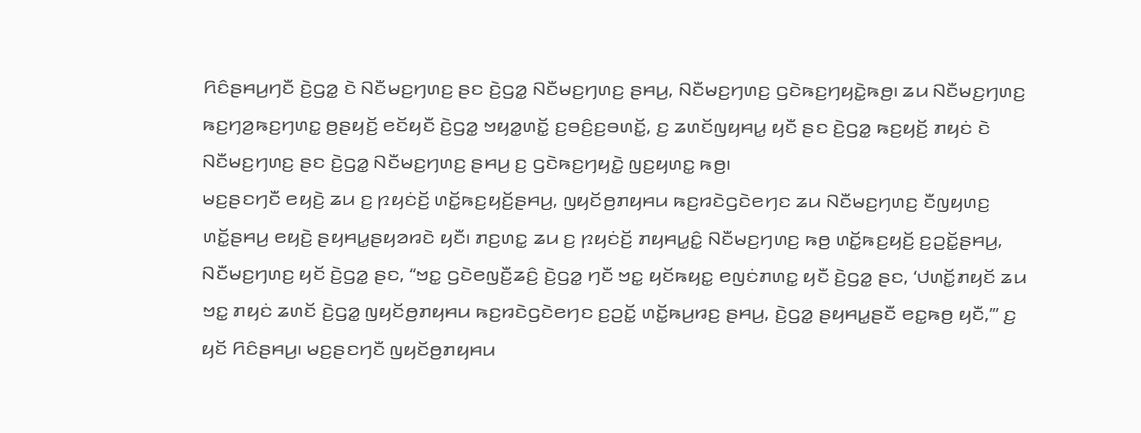ꤖꤢꤨꤔꤌꤣ꤬ꤚꤢꤪ ꤢꤧ꤬ꤞꤤ꤭ ꤢꤧ ꤡꤢꤪꤗꤢ꤬ꤚꤛꤢ꤬ ꤔꤢ ꤢꤧ꤬ꤞꤤ꤭ ꤡꤢꤪꤗꤢ꤬ꤚꤛꤢ꤬ ꤔꤌꤣ꤬, ꤡꤢꤪꤗꤢ꤬ꤚꤛꤢ꤬ ꤞꤢꤧꤒꤢ꤬ꤚꤟꤢꤧ꤭ꤒꤥ꤬꤯ ꤘꤣ ꤡꤢꤪꤗꤢ꤬ꤚꤛꤢ꤬ ꤒꤢ꤬ꤚꤤ꤬ꤒꤢ꤬ꤚꤛꤢ꤭ ꤥ꤬ꤔꤟꤢꤩ꤬ ꤕꤢꤩꤟꤢꤪ ꤢꤧ꤬ꤞꤤ꤭ ꤠꤟꤤ꤭ꤛꤢꤩ꤭ ꤢ꤬ꤋꤢꤨ꤬ꤢ꤬ꤋꤛꤢꤩ꤭, ꤢ꤬ ꤘꤛꤢꤩꤜꤟꤌꤣ꤭ ꤟꤢꤪ ꤔꤢ ꤢꤧ꤬ꤞꤤ꤭ ꤒꤢ꤬ꤟꤢꤩ꤬ ꤊꤟꤢꤦ ꤢꤧ ꤡꤢꤪꤗꤢ꤬ꤚꤛꤢ꤬ ꤔꤢ ꤢꤧ꤬ꤞꤤ꤭ ꤡꤢꤪꤗꤢ꤬ꤚꤛꤢ꤬ ꤔꤌꤣ꤬ ꤢ꤬ ꤞꤢꤧꤒꤢ꤬ꤚꤟꤢꤧ꤭ ꤜꤢ꤬ꤟꤛꤢ꤭ ꤒꤥ꤬꤯
ꤗꤢ꤬ꤔꤢꤚꤢꤪ ꤕꤟꤢꤧ꤬ ꤘꤣ ꤢ꤬ ꤐꤟꤢꤦꤢꤩ꤬ ꤛꤢꤩ꤭ꤒꤢ꤬ꤟꤢꤩ꤬ꤔꤌꤣ꤬, ꤜꤟꤢꤩꤥ꤬ꤊꤟꤌꤣ ꤒꤢ꤬ꤙꤢꤧꤞꤢꤧꤕꤚꤢ ꤘꤣ ꤡꤢꤪꤗꤢ꤬ꤚꤛꤢ꤬ ꤢꤪꤜꤟꤛꤢ꤬ ꤛꤢꤩ꤭ꤔꤌꤣ꤬ ꤕꤟꤢꤧ꤬ ꤔꤟꤌꤣ꤭ꤔꤟꤤꤙꤢꤧ ꤟꤢꤪ꤯ ꤊꤢ꤬ꤛꤢ꤭ ꤘꤣ ꤢ꤬ ꤐꤟꤢꤦꤢꤩ꤬ ꤊꤟꤌꤣ꤭ꤢꤨ꤭ ꤡꤢꤪꤗꤢ꤬ꤚꤛꤢ꤬ ꤒꤥ꤬ ꤛꤢꤩ꤭ꤒꤢ꤬ꤟꤢꤩ꤬ ꤢ꤬ꤑꤢꤩ꤭ꤔꤌꤣ꤬, ꤡꤢꤪꤗꤢ꤬ꤚꤛꤢ꤬ ꤟꤢꤩ ꤢꤧ꤬ꤞꤤ꤭ ꤔꤢ, “ꤠꤢ꤭ ꤞꤢꤧꤕꤜꤢꤪ꤬ꤘꤢꤨ꤬ ꤢꤧ꤬ꤞꤤ꤭ ꤚꤢꤪ ꤠꤢ꤭ ꤟꤢꤩꤒꤟꤢ꤭ ꤕꤜꤢꤦꤊꤛꤢ꤭ ꤟꤢꤪ ꤢꤧ꤬ꤞꤤ꤭ ꤔꤢ, ‘ꤓꤛꤢꤩ꤭ꤊꤟꤢꤩ ꤘꤣ ꤠꤢ꤭ ꤊꤟꤢꤦ ꤘꤛꤢꤩ ꤢꤧ꤬ꤞꤤ꤭ ꤜꤟꤢꤩꤥ꤬ꤊꤟꤌꤣ ꤒꤢ꤬ꤙꤢꤧꤞꤢꤧꤕꤚꤢ ꤢ꤬ꤑꤢꤩ꤭ ꤛꤢꤩ꤭ꤒꤣ꤬ꤙꤢ꤬ ꤔꤌꤣ꤬, ꤢꤧ꤬ꤞꤤ꤭ ꤔꤟꤌꤣ꤭ꤔꤢꤪ ꤕꤢ꤭ꤒꤥ꤬ ꤟꤢꤪ,’” ꤢ꤬ ꤟꤢꤩ ꤖꤢꤨꤔꤌꤣ꤬꤯ ꤗꤢ꤬ꤔꤢꤚꤢꤪ ꤜꤟꤢꤩꤥ꤬ꤊꤟꤌꤣ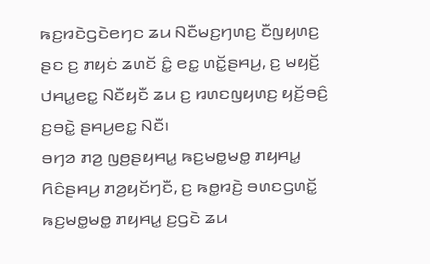ꤒꤢ꤬ꤙꤢꤧꤞꤢꤧꤕꤚꤢ ꤘꤣ ꤡꤢꤪꤗꤢ꤬ꤚꤛꤢ꤬ ꤢꤪꤜꤟꤛꤢ꤬ ꤔꤢ ꤢ꤬ ꤊꤟꤢꤦ ꤘꤛꤢꤩ ꤢꤨ꤭ ꤕꤢ꤭ ꤛꤢꤩ꤭ꤔꤌꤣ꤬, ꤢ꤬ ꤗꤟꤢꤩ꤬ ꤓꤌꤣ꤭ꤕꤢ꤭ ꤡꤢꤪꤟꤢꤪ ꤘꤣ ꤢ꤬ ꤙꤛꤢꤜꤟꤛꤢ꤬ ꤟꤢꤩ꤬ꤋꤢꤨ꤬ ꤢ꤬ꤋꤢꤧ꤭ ꤔꤌꤣ꤬ꤕꤢ꤭ ꤡꤢꤪ꤯
ꤋꤚꤤ ꤊꤤ꤬ ꤜꤥ꤬ꤔꤟꤌꤣ꤭ ꤒꤢ꤬ꤗꤥ꤭ꤗꤥ꤭ ꤊꤟꤌꤣ꤭ ꤖꤢꤨꤔꤌꤣ꤬ ꤊꤤ꤬ꤟꤢꤩꤚꤢꤪ, ꤢ꤬ ꤒꤥ꤭ꤙꤢꤧ꤬ ꤋꤛꤢꤞꤛꤢꤩ꤭ ꤒꤢ꤬ꤗꤥ꤭ꤗꤥ꤭ ꤊꤟꤌꤣ꤭ ꤢ꤬ꤞꤢꤧ ꤘꤣ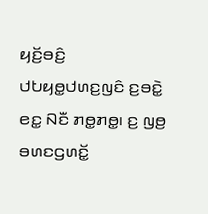ꤟꤢꤩ꤬ꤋꤢꤨ꤬ ꤓꤝꤟꤥ꤭ꤓꤛꤢ꤬ꤜꤢꤨ ꤢ꤬ꤋꤢꤧ꤭ ꤕꤢ꤭ ꤡꤢꤪ ꤊꤥ꤭ꤊꤥ꤭꤯ ꤢ꤬ ꤜꤥ꤬ ꤋꤛꤢꤞꤛꤢꤩ꤭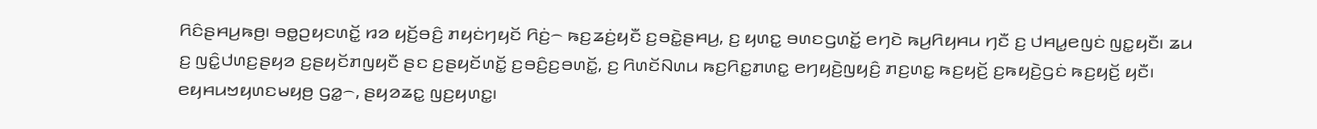ꤖꤢꤨꤔꤌꤣ꤬ꤒꤥ꤬꤯ ꤋꤥ꤭ꤑꤟꤢꤛꤢꤩ꤭ ꤙꤤ ꤟꤢꤩ꤬ꤋꤢꤨ꤬ ꤊꤟꤢꤦꤚꤟꤢꤩ ꤖꤢꤦ꤬꤮ ꤒꤢ꤬ꤘꤢꤦ꤬ꤟꤢꤪ ꤢ꤬ꤋꤢꤧ꤭ꤔꤌꤣ꤬, ꤢ꤬ ꤟꤛꤢ꤭ ꤋꤛꤢꤞꤛꤢꤩ꤭ ꤕꤚꤢꤧ ꤒꤣ꤬ꤖꤟꤌꤣ ꤚꤢꤪ ꤢ꤬ ꤓꤌꤣ꤭ꤕꤜꤢꤦ ꤜꤢ꤭ꤟꤢꤪ꤯ ꤘꤣ ꤢ꤬ ꤜꤢꤨ꤭ꤓꤛꤢ꤬ꤔꤟꤤ ꤢ꤬ꤔꤟꤢꤩꤊꤜꤟꤢꤪ ꤔꤢ ꤢ꤬ꤔꤟꤢꤩꤛꤢꤩ꤭ ꤢ꤬ꤋꤢꤨ꤬ꤢ꤬ꤋꤛꤢꤩ꤭, ꤢ꤬ ꤖꤛꤢꤩꤡꤛꤣ ꤒꤢ꤬ꤖꤢ꤭ꤊꤛꤢ꤭ ꤕꤚꤟꤢꤧ꤬ꤜꤟꤢꤨ꤬ ꤊꤢ꤬ꤛꤢ꤭ ꤒꤢ꤬ꤟꤢꤩ꤬ ꤢ꤬ꤒꤟꤢꤧ꤬ꤞꤢꤦ ꤒꤢ꤬ꤟꤢꤩ꤬ ꤟꤢꤪ꤯
ꤕꤟꤌꤣꤠꤟꤛꤢꤗꤟꤥ꤬ ꤞꤤ꤭꤮, ꤔꤟꤤꤘꤢ꤭ ꤜꤢ꤬ꤟꤛꤢ꤭꤯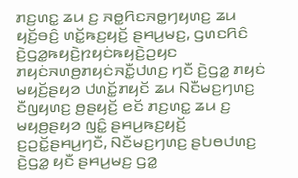ꤊꤢ꤬ꤛꤢ꤭ ꤘꤣ ꤢ꤬ ꤏꤥ꤭ꤖꤢꤏꤥ꤭ꤚꤟꤛꤢ꤬ ꤘꤣ ꤟꤢꤩ꤬ꤋꤢꤨ꤬ ꤛꤢꤩ꤭ꤒꤢ꤬ꤟꤢꤩ꤬ ꤔꤌꤣ꤬ꤗꤢ꤬, ꤞꤛꤢꤖꤢꤨ ꤢꤧ꤬ꤞꤤ꤭ꤒꤟꤢꤧ꤬ꤐꤟꤢꤦꤒꤟꤢꤧ꤬ꤑꤟꤢ ꤊꤟꤢꤦꤏꤛꤥ꤬ꤊꤟꤢꤦꤏꤢꤪ꤭ꤓꤛꤢ꤬ ꤚꤢꤪ ꤢꤧ꤬ꤞꤤ꤭ ꤊꤟꤢꤦ ꤗꤟꤢꤩ꤬ꤔꤟꤤ ꤓꤛꤢꤩ꤭ꤊꤟꤢꤩ ꤘꤣ ꤡꤢꤪꤗꤢ꤬ꤚꤛꤢ꤬ ꤢꤪꤜꤟꤛꤢ꤬ ꤥ꤬ꤔꤟꤢꤩ꤬ ꤕꤢꤩ ꤊꤢ꤬ꤛꤢ꤭ ꤘꤣ ꤢ꤬ ꤗꤟꤥ꤬ꤔꤟꤤ ꤜꤢꤨ꤭ ꤔꤌꤣ꤬ꤒꤢ꤬ꤟꤢꤩ꤬ ꤢ꤬ꤑꤢꤩ꤭ꤔꤌꤣ꤬ꤚꤢꤪ, ꤡꤢꤪꤗꤢ꤬ꤚꤛꤢ꤬ ꤔꤝꤥꤓꤛꤢ꤬ ꤢꤧ꤬ꤞꤤ꤭ ꤟꤢꤪ ꤔꤌꤣ꤬ꤗꤢ꤬ ꤞꤤ꤭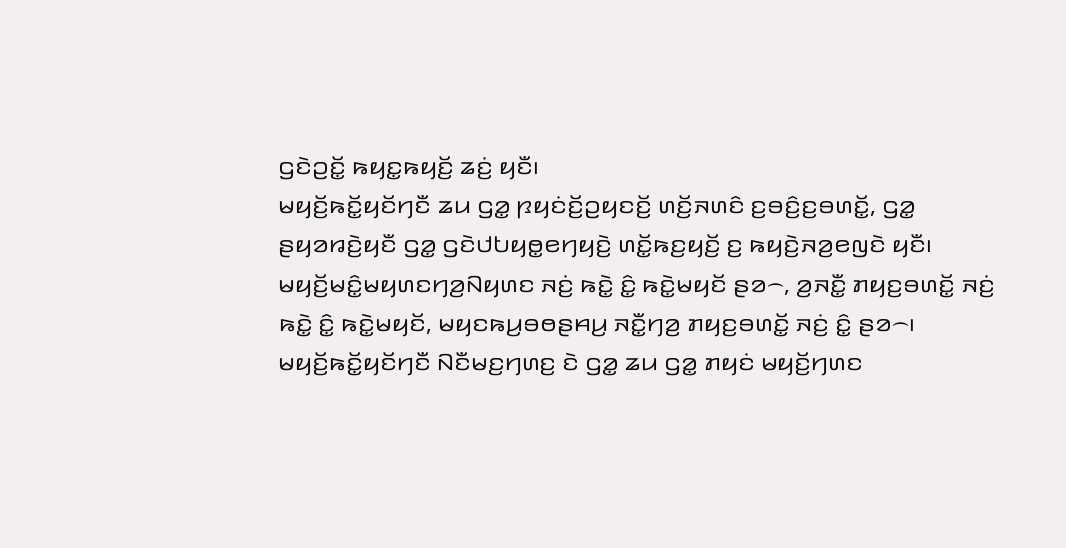ꤞꤢꤧꤑꤢꤩ꤭ ꤒꤟꤢ꤭ꤒꤟꤢꤩ꤬ ꤘꤢꤦ꤬ ꤟꤢꤪ꤯
ꤗꤟꤢꤩ꤬ꤒꤢꤩ꤭ꤟꤢꤩꤚꤢꤪ ꤘꤣ ꤞꤤ꤭ ꤐꤟꤢꤦꤢꤩ꤬ꤑꤟꤢꤢꤩ꤬ ꤛꤢꤩ꤬ꤏꤛꤢꤨ ꤢ꤬ꤋꤢꤨ꤬ꤢ꤬ꤋꤛꤢꤩ꤭, ꤞꤤ꤭ ꤔꤟꤤꤙꤢꤧ꤬ꤟꤢꤪ ꤞꤤ꤭ ꤞꤢꤧꤓꤝꤟꤥ꤭ꤕꤚꤟꤢꤧ꤬ ꤛꤢꤩ꤭ꤒꤢ꤬ꤟꤢꤩ꤬ ꤢ꤬ ꤒꤟꤢꤧ꤬ꤏꤤ꤬ꤕꤜꤢꤧ ꤟꤢꤪ꤯
ꤗꤟꤢꤩ꤬ꤗꤢꤨ꤭ꤗꤟꤛꤢꤚꤤ꤬ꤡꤟꤛꤢ ꤏꤢꤦ꤬ ꤒꤢꤧ꤭ ꤢꤨ꤭ ꤒꤢꤧ꤭ꤗꤟꤢꤩ ꤔꤤ꤮, ꤤ꤬ꤏꤢꤪ꤭ ꤊꤟꤢ꤬ꤋꤛꤢꤩ꤭ ꤏꤢꤦ꤬ ꤒꤢꤧ꤭ ꤢꤨ꤭ ꤒꤢꤧ꤭ꤗꤟꤢꤩ, ꤗꤟꤢꤒꤣ꤬ꤋꤥꤔꤌꤣ꤬ ꤏꤢꤪ꤭ꤚꤤ꤬ ꤊꤟꤢ꤬ꤋꤛꤢꤩ꤭ ꤏꤢꤦ꤬ ꤢꤨ꤭ ꤔꤤ꤮꤯ ꤗꤟꤢꤩ꤬ꤒꤢꤩ꤭ꤟꤢꤩꤚꤢꤪ ꤡꤢꤪꤗꤢ꤬ꤚꤛꤢ꤬ ꤢꤧ ꤞꤤ꤭ ꤘꤣ ꤞꤤ꤭ ꤊꤟꤢꤦ ꤗꤟꤢꤩ꤬ꤚꤛꤢ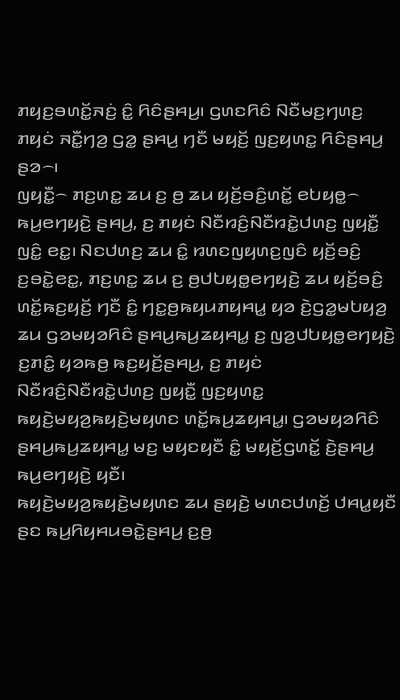ꤊꤟꤢ꤬ꤋꤛꤢꤩ꤭ꤏꤢꤦ꤬ ꤢꤨ꤭ ꤖꤢꤨꤔꤌꤣ꤬꤯ ꤞꤛꤢꤖꤢꤨ ꤡꤢꤪꤗꤢ꤬ꤚꤛꤢ꤬ ꤊꤟꤢꤦ ꤏꤢꤪ꤭ꤚꤤ꤬ ꤞꤤ꤭ ꤔꤌꤣ꤬ ꤚꤢꤪ ꤗꤟꤢꤩ꤬ ꤜꤢ꤬ꤟꤛꤢ꤭ ꤖꤢꤨꤔꤌꤣ꤬ ꤔꤤ꤮꤯
ꤜꤟꤢꤪ꤭꤮ ꤊꤢ꤬ꤛꤢ꤭ ꤘꤣ ꤢ꤬ ꤥ꤬ ꤘꤣ ꤟꤢꤩ꤬ꤋꤢꤨ꤬ꤛꤢꤩ꤭ ꤕꤝꤟꤥ꤭꤮ ꤒꤣ꤬ꤕꤚꤟꤢꤧ꤬ ꤔꤌꤣ꤬, ꤢ꤬ ꤊꤟꤢꤦ ꤡꤢꤪꤙꤢꤨ꤬ꤡꤢꤪꤙꤢꤧ꤭ꤓꤛꤢ꤬ ꤜꤟꤢꤪ꤭ ꤜꤢꤨ꤭ ꤕꤢ꤭꤯ ꤡꤢꤓꤛꤢ꤬ ꤘꤣ ꤢꤨ꤭ ꤙꤛꤢꤜꤟꤛꤢ꤬ꤜꤢꤨ ꤟꤢꤩ꤬ꤋꤢꤨ꤬ ꤢ꤬ꤋꤢꤧ꤭ꤕꤢ꤭, ꤊꤢ꤬ꤛꤢ꤭ ꤘꤣ ꤢ꤬ ꤥ꤬ꤓꤝꤟꤥ꤭ꤕꤚꤟꤢꤧ꤬ ꤘꤣ ꤟꤢꤩ꤬ꤋꤢꤨ꤬ ꤛꤢꤩ꤭ꤒꤢ꤬ꤟꤢꤩ꤬ ꤚꤢꤪ ꤢꤨ꤭ ꤚꤢ꤭ꤥ꤬ꤒꤟꤣꤊꤟꤌꤣ꤭ ꤟꤤ ꤢꤧ꤬ꤞꤤ꤭ꤗꤝꤟꤤ꤬ ꤘꤣ ꤞꤤꤗꤟꤤꤖꤢꤨ ꤔꤌꤣ꤬ꤒꤣ꤬ꤘꤟꤌꤣ꤭ ꤢ꤬ ꤜꤤ꤬ꤓꤝꤟꤥ꤭ꤕꤚꤟꤢꤧ꤬ ꤢ꤬ꤊꤢꤨ꤭ ꤟꤤꤒꤥ꤬ ꤒꤢ꤬ꤟꤢꤩ꤬ꤔꤌꤣ꤬, ꤢ꤬ ꤊꤟꤢꤦ ꤡꤢꤪꤙꤢꤨ꤬ꤡꤢꤪꤙꤢꤧ꤭ꤓꤛꤢ꤬ ꤜꤟꤢꤪ꤭ ꤜꤢ꤬ꤟꤛꤢ꤭ ꤒꤟꤢꤧ꤬ꤗꤟꤤ꤬ꤒꤟꤢꤧ꤬ꤗꤟꤛꤢ ꤛꤢꤩ꤭ꤒꤣ꤬ꤘꤟꤌꤣ꤭꤯ ꤞꤤꤗꤟꤤꤖꤢꤨ ꤔꤌꤣ꤬ꤒꤣ꤬ꤘꤟꤌꤣ꤭ ꤗꤢ꤬ ꤗꤟꤢꤟꤢꤪ ꤢꤨ꤭ ꤗꤟꤢꤩ꤬ꤞꤛꤢꤩ꤭ ꤢꤧ꤬ꤔꤌꤣ꤬ ꤒꤣ꤬ꤕꤚꤟꤢꤧ꤬ ꤟꤢꤪ꤯
ꤒꤟꤢꤧ꤬ꤗꤟꤤ꤬ꤒꤟꤢꤧ꤬ꤗꤟꤛꤢ ꤘꤣ ꤔꤟꤢꤧ꤬ ꤗꤛꤢꤓꤛꤢꤩ꤬ ꤓꤌꤣ꤭ꤟꤢꤪ ꤔꤢ ꤒꤣ꤬ꤖꤟꤌꤣꤋꤢꤧ꤭ꤔꤌꤣ꤬ ꤢ꤬ꤥ꤬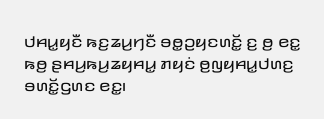ꤓꤌꤣ꤭ꤟꤢꤪ ꤒꤢ꤬ꤘꤣ꤬ꤚꤢꤪ ꤋꤥ꤭ꤑꤟꤢꤛꤢꤩ꤭ ꤢ꤬ ꤥ꤬ ꤕꤢ꤭ ꤒꤥ꤬ ꤔꤌꤣ꤬ꤒꤣ꤬ꤘꤟꤌꤣ꤭ ꤊꤟꤢꤦ ꤥ꤬ꤜꤟꤌꤣ꤭ꤓꤛꤢ꤬ ꤋꤛꤢꤩ꤭ꤞꤛꤢ ꤕꤢ꤭꤯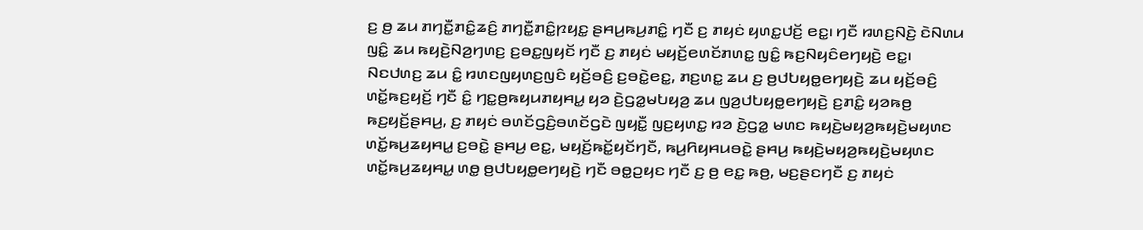ꤢ꤬ ꤥ꤬ ꤘꤣ ꤊꤚꤢꤪ꤭ꤊꤢꤨ꤭ꤘꤢꤨ꤬ ꤊꤚꤢꤪ꤭ꤊꤢꤨ꤭ꤐꤟꤢ꤭ ꤔꤌꤣ꤬ꤒꤣ꤬ꤊꤢꤨ꤭ ꤚꤢꤪ ꤢ꤬ ꤊꤟꤢꤦ ꤟꤛꤢ꤭ꤓꤢꤩ꤬ ꤕꤢ꤭꤯ ꤚꤢꤪ ꤙꤛꤢ꤬ꤡꤢꤧ꤬ ꤢꤧꤡꤛꤣ ꤜꤢꤨ꤭ ꤘꤣ ꤒꤟꤢꤧ꤬ꤡꤤ꤬ꤚꤛꤢ꤬ ꤢ꤬ꤋꤢ꤭ꤜꤟꤢꤩ ꤚꤢꤪ ꤢ꤬ ꤊꤟꤢꤦ ꤗꤟꤢꤩ꤬ꤕꤛꤢꤩꤊꤛꤢ꤭ ꤜꤢꤨ꤭ ꤒꤢ꤬ꤡꤟꤢꤨꤕꤚꤟꤢꤧ꤬ ꤕꤢ꤭꤯ ꤡꤢꤓꤛꤢ꤬ ꤘꤣ ꤢꤨ꤭ ꤙꤛꤢꤜꤟꤛꤢ꤬ꤜꤢꤨ ꤟꤢꤩ꤬ꤋꤢꤨ꤬ ꤢ꤬ꤋꤢꤧ꤭ꤕꤢ꤭, ꤊꤢ꤬ꤛꤢ꤭ ꤘꤣ ꤢ꤬ ꤥ꤬ꤓꤝꤟꤥ꤭ꤕꤚꤟꤢꤧ꤬ ꤘꤣ ꤟꤢꤩ꤬ꤋꤢꤨ꤬ ꤛꤢꤩ꤭ꤒꤢ꤬ꤟꤢꤩ꤬ ꤚꤢꤪ ꤢꤨ꤭ ꤚꤢ꤭ꤥ꤬ꤒꤟꤣꤊꤟꤌꤣ꤭ ꤟꤤ ꤢꤧ꤬ꤞꤤ꤭ꤗꤝꤟꤤ꤬ ꤘꤣ ꤜꤤ꤬ꤓꤝꤟꤥ꤭ꤕꤚꤟꤢꤧ꤬ ꤢ꤬ꤊꤢꤨ꤭ ꤟꤤꤒꤥ꤬ ꤒꤢ꤬ꤟꤢꤩ꤬ꤔꤌꤣ꤬, ꤢ꤬ ꤊꤟꤢꤦ ꤋꤛꤢꤩꤞꤢꤨ꤬ꤋꤛꤢꤩꤞꤢꤧ ꤜꤟꤢꤪ꤭ ꤜꤢ꤬ꤟꤛꤢ꤭ ꤙꤤ ꤢꤧ꤬ꤞꤤ꤭ ꤗꤛꤢ ꤒꤟꤢꤧ꤬ꤗꤟꤤ꤬ꤒꤟꤢꤧ꤬ꤗꤟꤛꤢ ꤛꤢꤩ꤭ꤒꤣ꤬ꤘꤟꤌꤣ꤭ ꤢ꤬ꤋꤢꤧ꤭ ꤔꤌꤣ꤬ ꤕꤢ꤭, ꤗꤟꤢꤩ꤬ꤒꤢꤩ꤭ꤟꤢꤩꤚꤢꤪ, ꤒꤣ꤬ꤖꤟꤌꤣꤋꤢꤧ꤭ ꤔꤌꤣ꤬ ꤒꤟꤢꤧ꤬ꤗꤟꤤ꤬ꤒꤟꤢꤧ꤬ꤗꤟꤛꤢ ꤛꤢꤩ꤭ꤒꤣ꤬ꤘꤟꤌꤣ꤭ ꤛꤥ꤭ ꤥ꤬ꤓꤝꤟꤥ꤭ꤕꤚꤟꤢꤧ꤬ ꤚꤢꤪ ꤋꤥ꤭ꤑꤟꤢ ꤚꤢꤪ ꤢ꤬ ꤥ꤬ ꤕꤢ꤭ ꤒꤥ꤬, ꤗꤢ꤬ꤔꤢꤚꤢꤪ ꤢ꤬ ꤊꤟꤢꤦ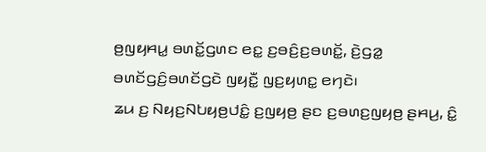ꤥ꤬ꤜꤟꤌꤣ꤭ ꤋꤛꤢꤩ꤭ꤞꤛꤢ ꤕꤢ꤭ ꤢ꤬ꤋꤢꤨ꤬ꤢ꤬ꤋꤛꤢꤩ꤭, ꤢꤧ꤬ꤞꤤ꤭ ꤋꤛꤢꤩꤞꤢꤨ꤬ꤋꤛꤢꤩꤞꤢꤧ ꤜꤟꤢꤪ꤭ ꤜꤢ꤬ꤟꤛꤢ꤭ ꤕꤚꤢꤧ꤯
ꤘꤣ ꤢ꤬ ꤡꤟꤢ꤬ꤡꤝꤟꤥ꤬ꤓꤢꤨ꤭ ꤢ꤬ꤜꤟꤥ꤬ ꤔꤢ ꤢ꤬ꤋꤛꤢ꤬ꤜꤟꤥ꤬ ꤔꤌꤣ꤬, ꤢꤨ꤭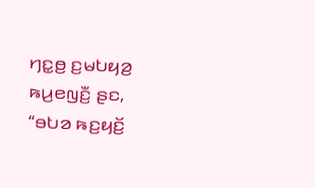ꤚꤢ꤭ꤥ꤬ ꤢ꤬ꤗꤝꤟꤤ꤬ ꤒꤣ꤬ꤕꤜꤢꤪ꤬ ꤔꤢ, “ꤋꤝꤤ ꤒꤢ꤬ꤟꤢꤩ꤬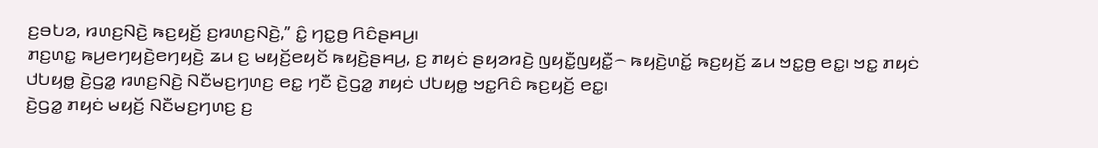ꤢ꤬ꤋꤝꤤ, ꤙꤛꤢ꤬ꤡꤢꤧ꤬ ꤒꤢ꤬ꤟꤢꤩ꤬ ꤢ꤬ꤙꤛꤢ꤬ꤡꤢꤧ꤬,” ꤢꤨ꤭ ꤚꤢ꤭ꤥ꤬ ꤖꤢꤨꤔꤌꤣ꤬꤯
ꤊꤢ꤬ꤛꤢ꤭ ꤒꤣ꤬ꤕꤚꤟꤢꤧ꤬ꤕꤚꤟꤢꤧ꤬ ꤘꤣ ꤢ꤬ ꤗꤟꤢꤩ꤬ꤕꤟꤢꤩ ꤒꤟꤢꤧ꤬ꤔꤌꤣ꤬, ꤢ꤬ ꤊꤟꤢꤦ ꤔꤟꤤꤙꤢꤧ꤬ ꤜꤟꤢꤪ꤭ꤜꤟꤢꤪ꤭꤮ ꤒꤟꤢꤧ꤬ꤛꤢꤩ꤭ ꤒꤢ꤬ꤟꤢꤩ꤬ ꤘꤣ ꤠꤢ꤭ꤥ꤬ ꤕꤢ꤭꤯ ꤠꤢ꤭ ꤊꤟꤢꤦ ꤓꤝꤟꤥ꤭ ꤢꤧ꤬ꤞꤤ꤭ ꤙꤛꤢ꤬ꤡꤢꤧ꤬ ꤡꤢꤪꤗꤢ꤬ꤚꤛꤢ꤬ ꤕꤢ꤭ ꤚꤢꤪ ꤢꤧ꤬ꤞꤤ꤭ ꤊꤟꤢꤦ ꤓꤝꤟꤥ꤭ ꤠꤢ꤭ꤖꤢꤨ ꤒꤢ꤬ꤟꤢꤩ꤬ ꤕꤢ꤭꤯
ꤢꤧ꤬ꤞꤤ꤭ ꤊꤟꤢꤦ ꤗꤟꤢꤩ꤬ ꤡꤢꤪꤗꤢ꤬ꤚꤛꤢ꤬ ꤢ꤬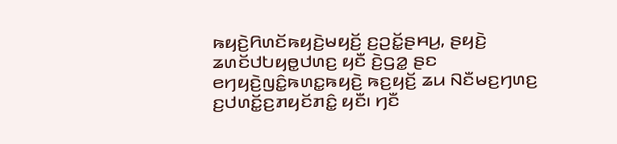ꤒꤟꤢꤧ꤬ꤖꤛꤢꤩꤒꤟꤢꤧ꤬ꤗꤟꤢꤩ꤬ ꤢ꤬ꤑꤢꤩ꤭ꤔꤌꤣ꤬, ꤔꤟꤢꤧ꤬ ꤘꤛꤢꤩꤓꤝꤟꤥ꤭ꤓꤛꤢ꤬ ꤟꤢꤪ ꤢꤧ꤬ꤞꤤ꤭ ꤔꤢ ꤕꤚꤟꤢꤧ꤬ꤜꤢꤨ꤭ꤒꤛꤢ꤭ꤒꤟꤢꤧ꤬ ꤒꤢ꤬ꤟꤢꤩ꤬ ꤘꤣ ꤡꤢꤪꤗꤢ꤬ꤚꤛꤢ꤬ ꤢ꤬ꤓꤛꤢꤩ꤭ꤢ꤬ꤊꤟꤢꤩꤊꤢꤨ꤭ ꤟꤢꤪ꤯ ꤚꤢꤪ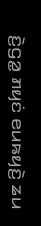ꤢꤧ꤬ꤞꤤ꤭ ꤊꤟꤢꤦ ꤕꤣꤒꤟꤢꤧ꤬ ꤘꤣ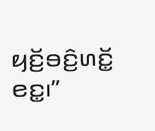ꤟꤢꤩ꤬ꤋꤢꤨ꤬ꤛꤢꤩ꤭ ꤕꤢ꤭꤯”